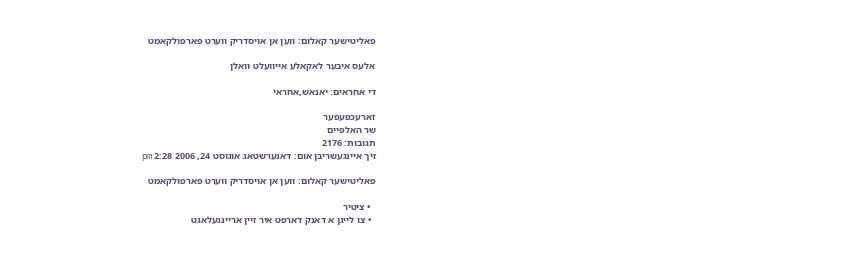פאליטישער קאלום: ווען אן אויסדריק ווערט פארפולקאמט

אלעס איבער לאקאלע אייוועלט וואלן

די אחראים: יאנאש,אחראי

זארעכפעפער
שר האלפיים
תגובות: 2176
זיך איינגעשריבן אום: דאנערשטאג אוגוסט 24, 2006 2:28 pm

פאליטישער קאלום: ווען אן אויסדריק ווערט פארפולקאמט

  • ציטיר
  • צו לייגן א דאנק דארפט איר זיין אריינגעלאגט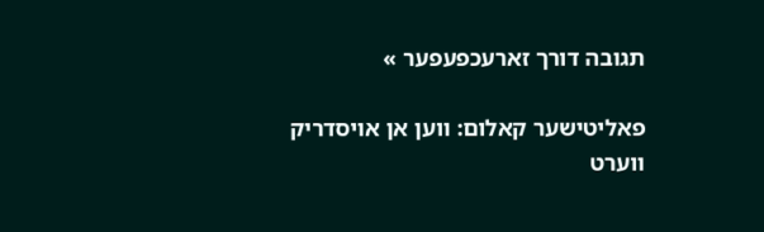תגובה דורך זארעכפעפער »

פאליטישער קאלום: ווען אן אויסדריק ווערט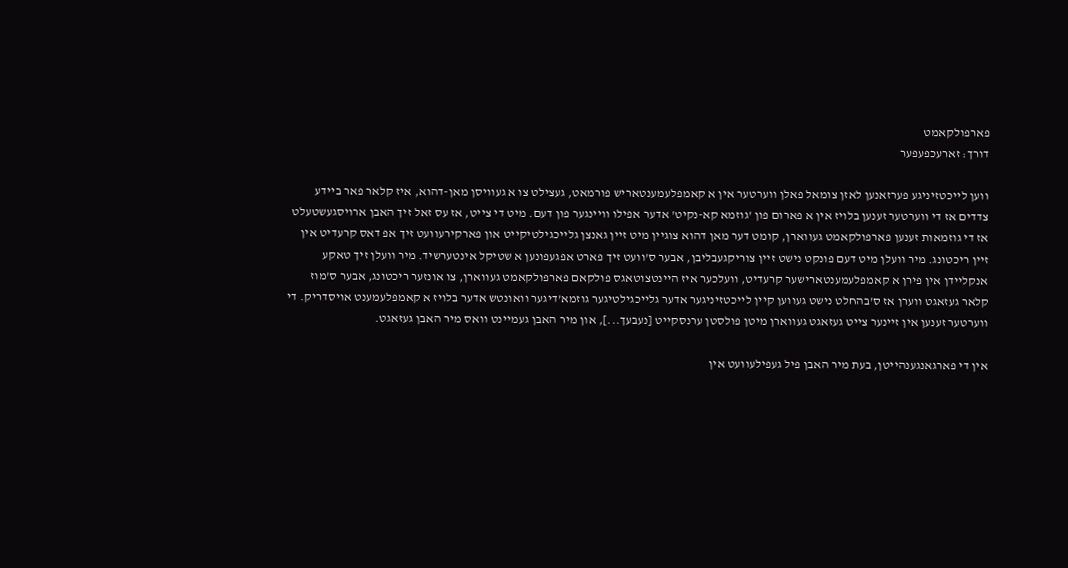פארפולקאמט
דורך: זארעכפעפער

ווען לייכטזיניגע פערזאנען לאזן צומאל פאלן ווערטער אין א קאמפלעמענטאריש פורמאט, געצילט צו א געוויסן מאן-דהוא, איז קלאר פאר ביידע צדדים אז די ווערטער זענען בלויז אין א פארום פון 'גוזמא קא-נקיט' אדער אפילו וויינגער פון דעם. מיט די צייט, אז עס זאל זיך האבן ארויסגעשטעלט אז די גוזמאות זענען פארפולקאמט געווארן, קומט דער מאן דהוא צוגיין מיט זיין גאנצן גלייכגילטיקייט און פארקירעוועט זיך אפ דאס קרעדיט אין זיין ריכטונג. מיר וועלן מיט דעם פונקט נישט זיין צוריקגעבליבן, אבער ס'וועט זיך פארט אפגעפונען א שטיקל אינטערשיד. מיר וועלן זיך טאקע אנקליידן אין פירן א קאמפלעמענטארישער קרעדיט, וועלכער איז היינטצוטאגס פולקאם פארפולקאמט געווארן, צו אונזער ריכטונג, אבער ס'מוז קלאר געזאגט ווערן אז ס'בהחלט נישט געווען קיין לייכטזיניגער אדער גלייכגילטיגער גוזמא'דיגער וואונטש אדער בלויז א קאמפלעמענט אויסדריק. די ווערטער זענען אין זיינער צייט געזאגט געווארן מיטן פולסטן ערנסקייט [נעבעך...], און מיר האבן געמיינט וואס מיר האבן געזאגט.

אין די פארגאנגענהייטן, בעת מיר האבן פיל געפילעוועט אין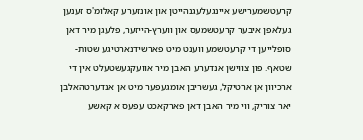קרעטשמערישע איינגעלעגנהייטן און אונזערע קאלומ'ס זענען געלאפן איבער קרעטשמעס און ווערץ-הייזער, פלעגן מיר דאן סופלייען די קרעטשמע ווענט מיט פארשידנארטיגע שטות-שטאף. פון צווישן אנדערע האבן מיר אוועקגעשטעלט אין די ארכיוון אן ארטיקל, געשריבן אומגעפער מיט אן אנדערטהאלבן יאר צוריק, ווי מיר האבן דאן פארקאכט עפעס א קאשע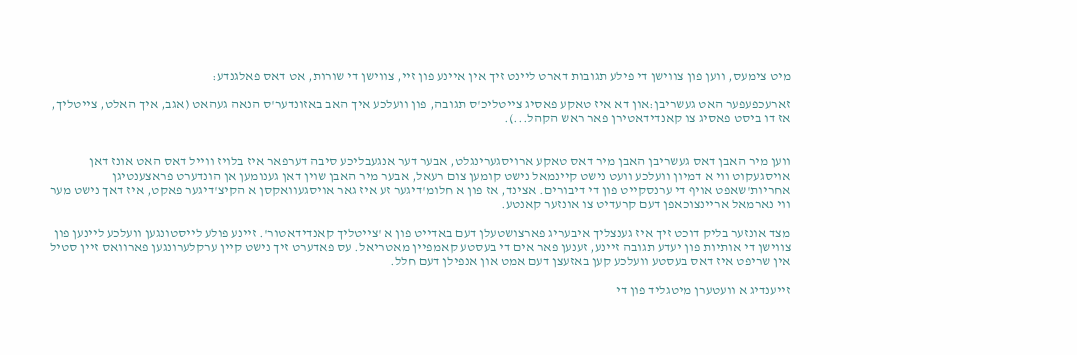מיט צימעס, ווען פון צווישן די פילע תגובות דארט ליינט זיך אין איינע פון זיי, צווישן די שורות, אט דאס פאלגנדע:

זארעכפעפער האט געשריבן:און דא איז טאקע פאסיג צייטליכ'ס תגובה, פון וועלכע איך האב באזונדער'ס הנאה געהאט (אגב, איך האלט, צייטליך, אז דו ביסט פאסיג צו קאנדידאטירן פאר ראש הקהל...).


ווען מיר האבן דאס געשריבן האבן מיר דאס טאקע ארויסגערינגלט, אבער דער אנגעבליכע סיבה דערפאר איז בלויז ווייל דאס האט אונז דאן אויסגעקוט ווי א דמיון וועלכע וועט נישט קיינמאל נישט קומען צום רעאל, אבער מיר האבן שוין דאן גענומען אן הונדערט פראצענטיגן אחריות'שאפט אויף די ערנסקייט פון די דיבורים. אצינד, אז פון א חלומ'דיגער זע איז גאר אויסגעוואקסן א הקיצ'דיגער פאקט, איז דאך נישט מער ווי נארמאל אריינצוכאפן דעם קרעדיט צו אונזער קאנטע.

מצד אונזער בליק דוכט זיך איז גענצליך איבעריג פארצושטעלן דעם באדייט פון א 'צייטליך קאנדידאטור'. זיינע פולע לייסטונגען וועלכע ליינען פון צווישן די אותיות פון יעדע תגובה זיינע, זענען פאר אים די בעסטע קאמפיין מאטריאל. עס פאדערט זיך נישט קיין ערקלערונגען פארוואס זיין סטיל אין שריפט איז דאס בעסטע וועלכע קען באזעצן דעם אמט און אנפילן דעם חלל.

זייענדיג א וועטערן מיטגליד פון די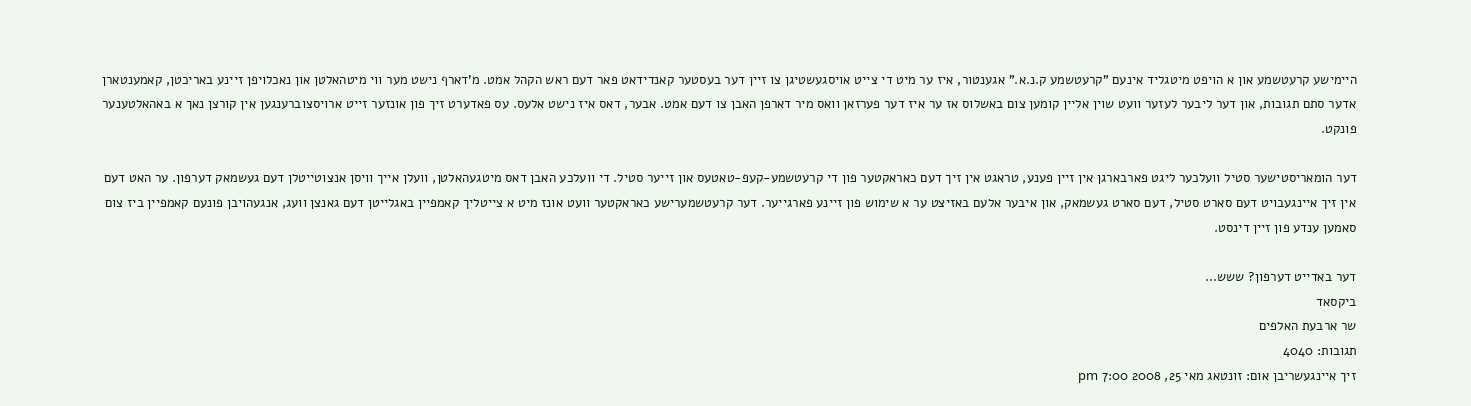היימישע קרעטשמע און א הויפט מיטגליד אינעם "קרעטשמע ק.נ.א." אגענטור, איז ער מיט די צייט אויסגעשטיגן צו זיין דער בעסטער קאנדידאט פאר דעם ראש הקהל אמט. מ'דארף נישט מער ווי מיטהאלטן און נאכלויפן זיינע באריכטן, קאמענטארן אדער סתם תגובות, און דער ליבער לעזער וועט שוין אליין קומען צום באשלוס אז ער איז דער פערזאן וואס מיר דארפן האבן צו דעם אמט. אבער, דאס איז נישט אלעס. עס פאדערט זיך פון אונזער זייט ארויסצוברענגען אין קורצן נאך א באהאלטענער פונקט.

דער הומאריסטישער סטיל וועלכער ליגט פארבארגן אין זיין פענע, טראגט אין זיך דעם כאראקטער פון די קרעטשמע-קעפ-טאטעס און זייער סטיל. די וועלכע האבן דאס מיטגעהאלטן, וועלן אייך וויסן אנצוטייטלן דעם געשמאק דערפון. ער האט דעם אין זיך איינגעבויט דעם סארט סטיל, דעם סארט געשמאק, און איבער אלעם באזיצט ער א שימוש פון זיינע פארגייער. דער קרעטשמערישע כאראקטער וועט אונז מיט א צייטליך קאמפיין באגלייטן דעם גאנצן וועג, אנגעהויבן פונעם קאמפיין ביז צום סאמען ענדע פון זיין דינסט.

דער באדייט דערפון? ששש...
ביקסאד
שר ארבעת האלפים
תגובות: 4040
זיך איינגעשריבן אום: זונטאג מאי 25, 2008 7:00 pm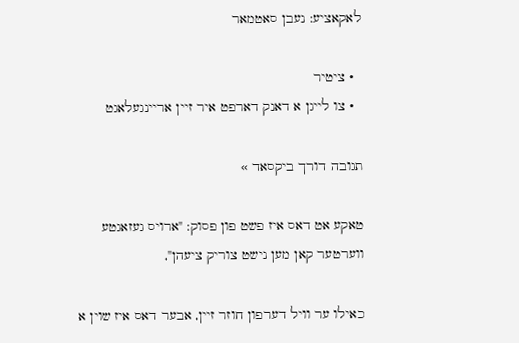לאקאציע: נעבן סאטמאר

  • ציטיר
  • צו לייגן א דאנק דארפט איר זיין אריינגעלאגט

תגובה דורך ביקסאד »

טאקע אט דאס איז פשט פון פסוק: "ארויס געזאגטע ווערטער קאן מען נישט צוריק ציעהן",

כאילו ער וויל דערפון חוזר זיין, אבער דאס איז שוין א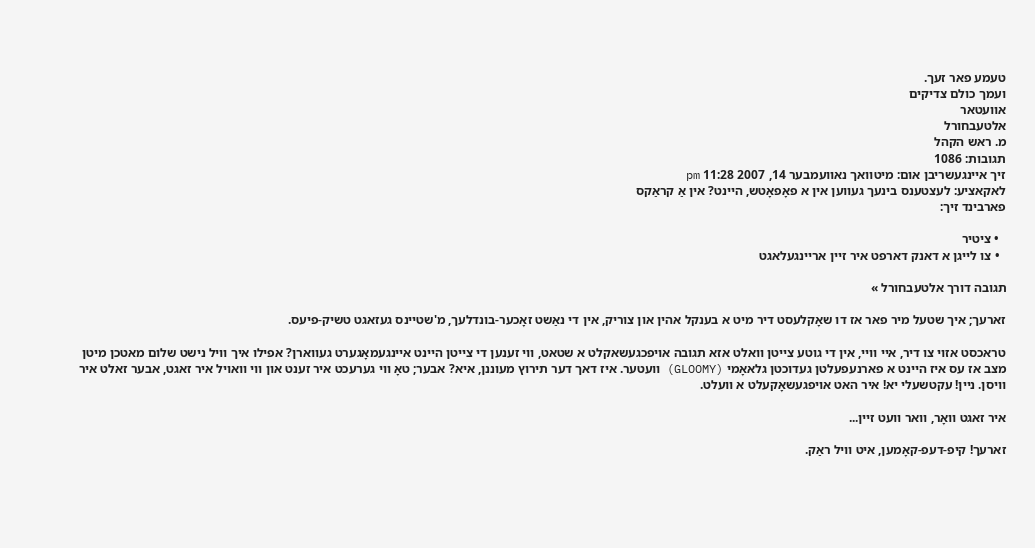טעמע פאר זעך.
ועמך כולם צדיקים
אוועטאר
אלטעבחורל
מ. ראש הקהל
תגובות: 1086
זיך איינגעשריבן אום: מיטוואך נאוועמבער 14, 2007 11:28 pm
לאקאציע: לעצטענס בינעך געווען אין א פאָפאָטש, היינט? אין אַ קראַקס
פארבינד זיך:

  • ציטיר
  • צו לייגן א דאנק דארפט איר זיין אריינגעלאגט

תגובה דורך אלטעבחורל »

זארעך; איך שטעל מיר פאר אז דו שאָקלעסט דיר מיט א בענקל אהין און צוריק, אין די נאַשט זאָכער-בונדלעך, מ'שטיינס געזאגט טשיק-פיעס.

טראכסט אזוי צו דיר, איי וויי, אין די גוטע צייטן וואלט אזא תגובה אויפכגעשאקלט א שטאט, ווי זענען די צייטן היינט איינגעמאָגערט געווארן? אפילו איך וויל נישט שלום מאטכן מיטן מצב אז עס איז היינט א פארנעפעלטן געדוכטן גלאאָמי (GLOOMY) וועטער. איז דאך דער תירוץ מעוננן, איא? אבער; טאָ ווי גערעכט איר זענט און ווי וואויל איר זאגט, אבער זאלט איר וויסן. ניין! עקטשעלי יא! איר האט אויפגעשאָקעלט א וועלט.

איר זאגט וואָר, וואר וועט זיין...

זארעך! קיפ-דעפ-קאָמען, איט וויל ראַק.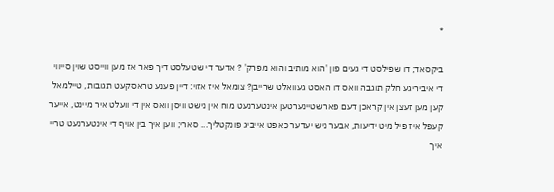*

ביקסאד; דו שפילסט די געים פון 'הוא מותיב והוא מפרק' ? אדער די שטעלסט דיך פאר אז מען ווייסט שוין סייווי די איביריגע חלק תוגבה וואס דו האסט געוואלט שרייבן? צומאל איז אזוי: דיין פענע טראסקעט תגובות, טיילמאל קען מען זעצן אין קראכן דעם פארשטיינערטען אינטערנעט מוח אין נישט וויסן וואס אין די וועלט איר מיינט, אייער קעפל איז פיל מיט ידיעות, אבער ניש יעדער כאפט אייביג פונקטליך... סארי; ווען איך בין אויף די אינטערנעט טריי איך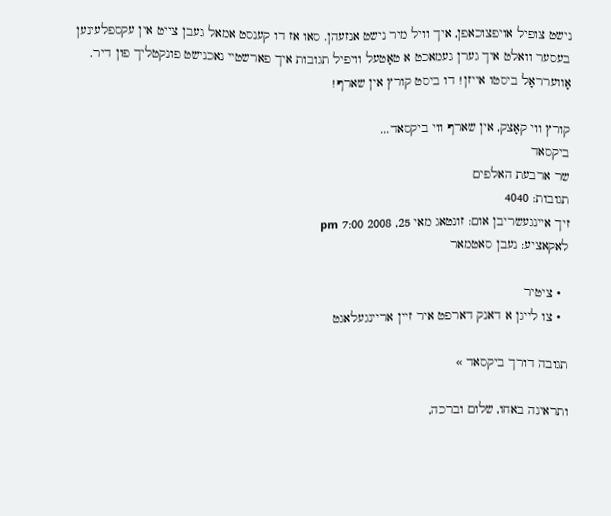נישט צופיל אויפצוכאפן, איך וויל מיר נישט אנזעהן. סאו אז דו קענסט אמאל געבן צייט אין עקספלעינען בעסער וואלט איך גערן געמאכט א טאָטעל וויפיל תגובות איך פארשטיי נאכנישט פונקטליך פון דיר. אָווערראָל ביסטו אייזן! דו ביסט קורץ אין שארף!

קורץ ווי קאָצק, אין שארף ווי ביקסאד...
ביקסאד
שר ארבעת האלפים
תגובות: 4040
זיך איינגעשריבן אום: זונטאג מאי 25, 2008 7:00 pm
לאקאציע: נעבן סאטמאר

  • ציטיר
  • צו לייגן א דאנק דארפט איר זיין אריינגעלאגט

תגובה דורך ביקסאד »

ותראינה באחו, שלום וברכה,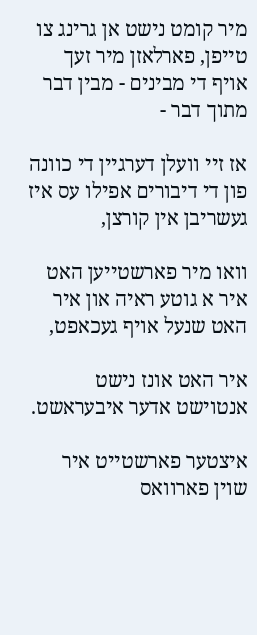מיר קומט נישט אן גרינג צו טייפן, פארלאזן מיר זעך אויף די מבינים - מבין דבר מתוך דבר -

אז זיי וועלן דערגיין די כוונה פון די דיבורים אפילו עס איז געשריבן אין קורצן,

וואו מיר פארשטייען האט איר א גוטע ראיה און איר האט שנעל אויף געכאפט,

איר האט אונז נישט אנטוישט אדער איבעראשט.

איצטער פארשטייט איר שוין פארוואס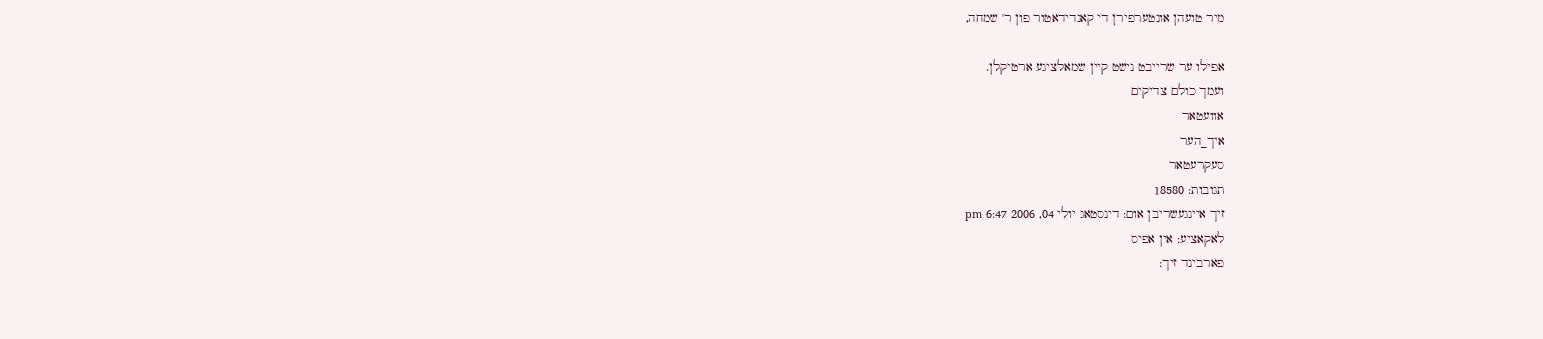מיר טועהן אונטערפירן די קאנדידאטור פון ר' שמחה,

אפילו ער שרייבט נישט קיין שמאלציגע ארטיקלן.
ועמך כולם צדיקים
אוועטאר
איך_הער
סעקרעטאר
תגובות: 18580
זיך איינגעשריבן אום: דינסטאג יולי 04, 2006 6:47 pm
לאקאציע: אין אפיס
פארבינד זיך: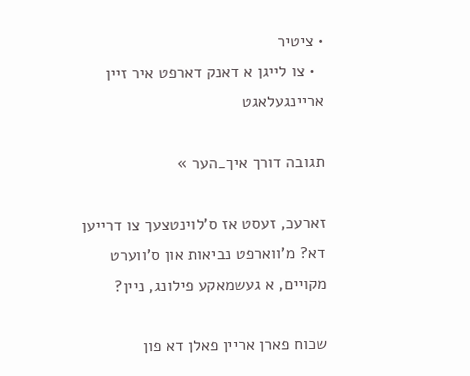• ציטיר
  • צו לייגן א דאנק דארפט איר זיין אריינגעלאגט

תגובה דורך איך_הער »

זארעכ, זעסט אז ס'לוינטצעך צו דרייען דא? מ'ווארפט נביאות און ס'ווערט מקויים, א געשמאקע פילונג, ניין?

שכוח פארן אריין פאלן דא פון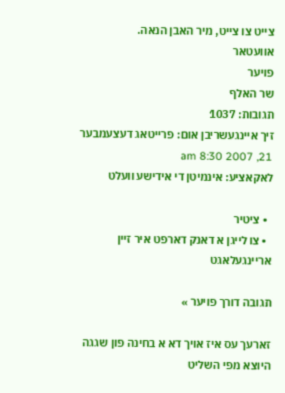צייט צו צייט, מיר האבן הנאה.
אוועטאר
פויער
שר האלף
תגובות: 1037
זיך איינגעשריבן אום: פרייטאג דעצעמבער 21, 2007 8:30 am
לאקאציע: אינמיטן די אידישע וועלט

  • ציטיר
  • צו לייגן א דאנק דארפט איר זיין אריינגעלאגט

תגובה דורך פויער »

זארעך עס איז אויך דא א בחינה פון שגגה היוצא מפי השליט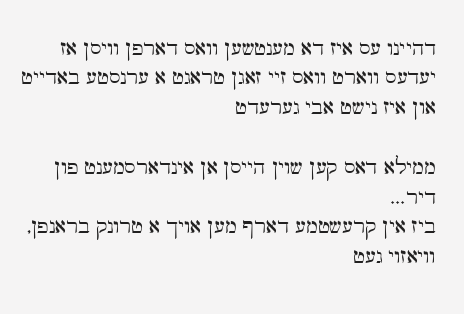דהיינו עס איז דא מענטשען וואס דארפן וויסן אז יעדעס ווארט וואס זיי זאגן טראגט א ערנסטע באדייט און איז נישט אבי גערעדט

ממילא דאס קען שוין הייסן אן אינדארסמענט פון דיר...
ביז אין קרעשטמע דארף מען אויך א טרונק בראנפן, וויאזוי געט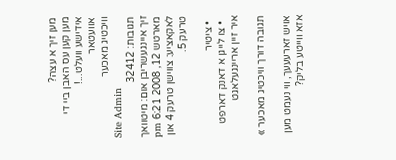מען זיך א עצה?
מען קען עס האבן ביי די אידישע וועלט...!
אוועטאר
וויכטיג מאכער
Site Admin
תגובות: 32412
זיך איינגעשריבן אום: מיטוואך מארטש 12, 2008 6:21 pm
לאקאציע: צווישן טרעק 4 און טרעק 5.

  • ציטיר
  • צו לייגן א דאנק דארפט איר זיין אריינגעלאגט

תגובה דורך וויכטיג מאכער »

אויש זארעעעך, ווי נעמט מען אזא ווייטע בליק?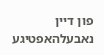פון דיין נאבעלהאפטיגע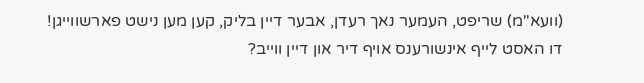(וועא"מ) שריפט, העמער נאך רעדן, אבער דיין בליק, קען מען נישט פארשווייגן!
דו האסט לייף אינשורענס אויף דיר און דיין ווייב?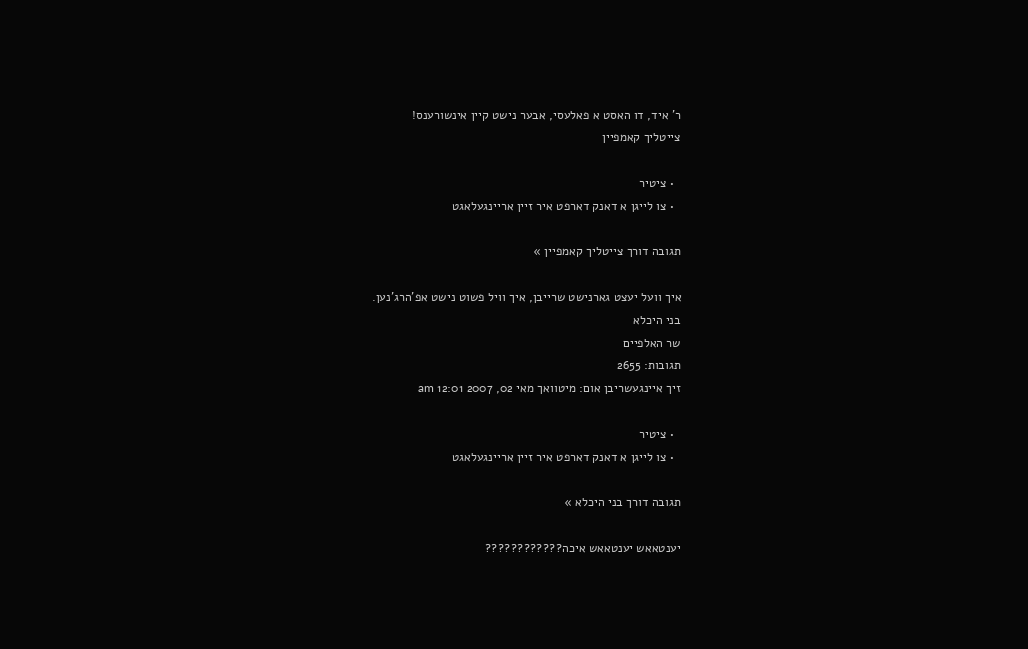ר' איד, דו האסט א פאלעסי, אבער נישט קיין אינשורענס!
צייטליך קאמפיין

  • ציטיר
  • צו לייגן א דאנק דארפט איר זיין אריינגעלאגט

תגובה דורך צייטליך קאמפיין »

איך וועל יעצט גארנישט שרייבן, איך וויל פשוט נישט אפ'הרג'נען.
בני היכלא
שר האלפיים
תגובות: 2655
זיך איינגעשריבן אום: מיטוואך מאי 02, 2007 12:01 am

  • ציטיר
  • צו לייגן א דאנק דארפט איר זיין אריינגעלאגט

תגובה דורך בני היכלא »

יענטאאש יענטאאש איכה????????????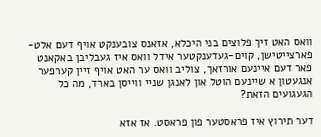וואס האט זיך פלוצים בני היכלא, אזאנס צובענקט אויף דעם אלט-פארצייטישן, קוים-געדענקטער אידל וואס איז געבליבן באקאנט פאר דעם איינעם אורזאך, צוליב וואס ער האט אויף זיין קערפער אנגעטון א שיינעם הוטל און לאנגן שניי ווייסן בארד, מה כל הגעגועים הזאת?

דער תירוץ איז פראסטער פון פראסט. אז אזא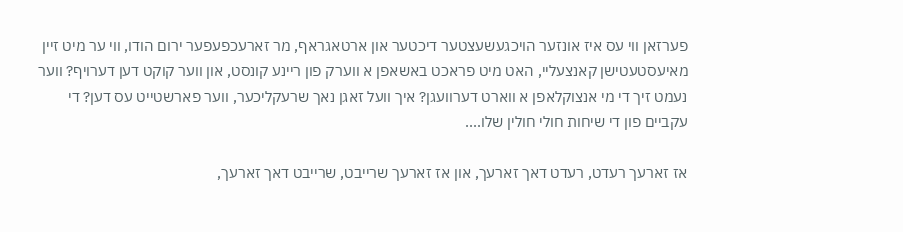פערזאן ווי עס איז אונזער הויכגעשעצטער דיכטער און ארטאגראף, מר זארעכפעפער ירום הודו, ווי ער מיט זיין מאיעסטעטישן קאנצעליי, האט מיט פראכט באשאפן א ווערק פון ריינע קונסט, און ווער קוקט דען דערויף? ווער נעמט זיך די מי אנצוקלאפן א ווארט דערוועגן? איך וועל זאגן נאך שרעקליכער, ווער פארשטייט עס דען? די עקביים פון די שיחות חולי חולין שלו....

אז זארעך רעדט, רעדט דאך זארעך, און אז זארעך שרייבט, שרייבט דאך זארעך,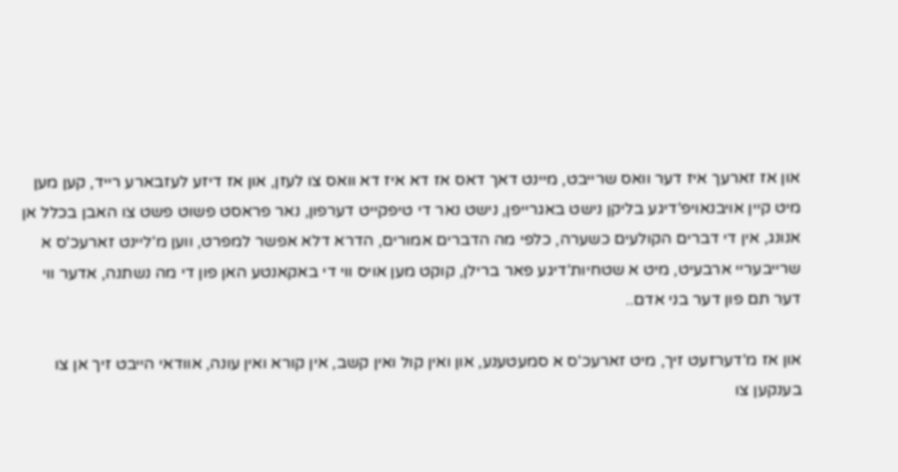און אז זארעך איז דער וואס שרייבט, מיינט דאך דאס אז דא איז דא וואס צו לעזן, און אז דיזע לעזבארע רייד, קען מען מיט קיין אויבנאויפ'דיגע בליקן נישט באגרייפן, נישט נאר די טיפקייט דערפון, נאר פראסט פשוט פשט צו האבן בכלל אן אנונג, אין די דברים הקולעים כשערה, כלפי מה הדברים אמורים, הדרא דלא אפשר למפרט, ווען מ'ליינט זארעכ'ס א שרייבעריי ארבעיט, מיט א שטחיות'דיגע פאר ברילן, קוקט מען אויס ווי די באקאנטע האן פון די מה נשתנה, אדער ווי דער תם פון דער בני אדם..

און אז מ'דערזעט זיך, מיט זארעכ'ס א סמעטענע, און ואין קול ואין קשב, אין קורא ואין עונה, אוודאי הייבט זיך אן צו בענקען צו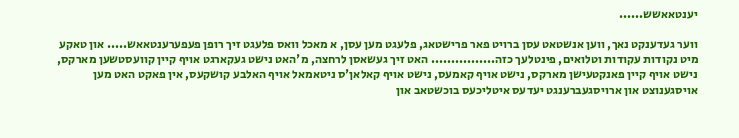יענטאאשש......

ווער געדענקט נאך, ווען אנשטאט עסן ברויט פאר פרישטאג, פלעגט מען עסן, א מאכל וואס פלעגט זיך רופן פעפערענטאאש..... און טאקע מיט נקודות עקודות וטלואים, פינטלעך כזה................ האט זיך געשאסן לרחצה, מ'האט נישט געקארגט אויף קיין קוועסטשען מארקס, נישט אויף קיין פאנקטעישן מארקס, נישט אויף קאמעס, נישט אויף קאלאן'ס ניטאמאל אויף האלבע קושקעס, אין פאקט האט מען אויסגענוצט און ארויסגעברענגט יעדעס איטליכעס בוכשטאב און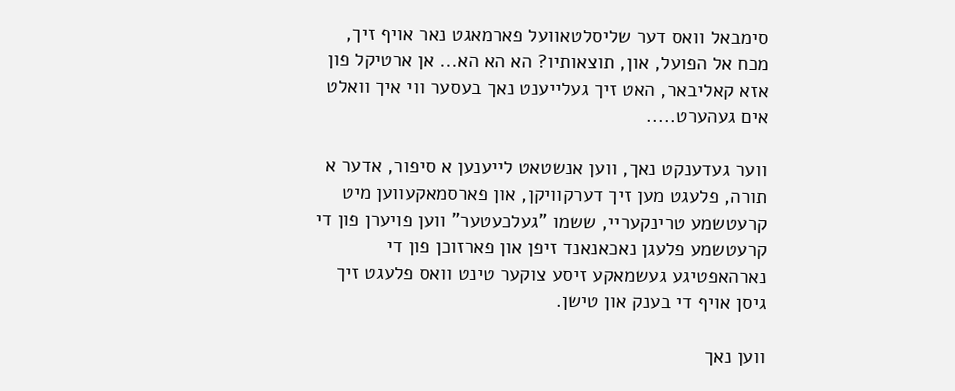סימבאל וואס דער שליסלטאוועל פארמאגט נאר אויף זיך, מכח אל הפועל, און, תוצאותיו? הא הא הא... אן ארטיקל פון אזא קאליבאר, האט זיך געלייענט נאך בעסער ווי איך וואלט אים געהערט.....

ווער געדענקט נאך, ווען אנשטאט לייענען א סיפור, אדער א תורה, פלעגט מען זיך דערקוויקן, און פארסמאקעווען מיט קרעטשמע טרינקעריי, ששמו "געלכעטער" ווען פויערן פון די קרעטשמע פלעגן נאכאנאנד זיפן און פארזוכן פון די נארהאפטיגע געשמאקע זיסע צוקער טינט וואס פלעגט זיך גיסן אויף די בענק און טישן.

ווען נאך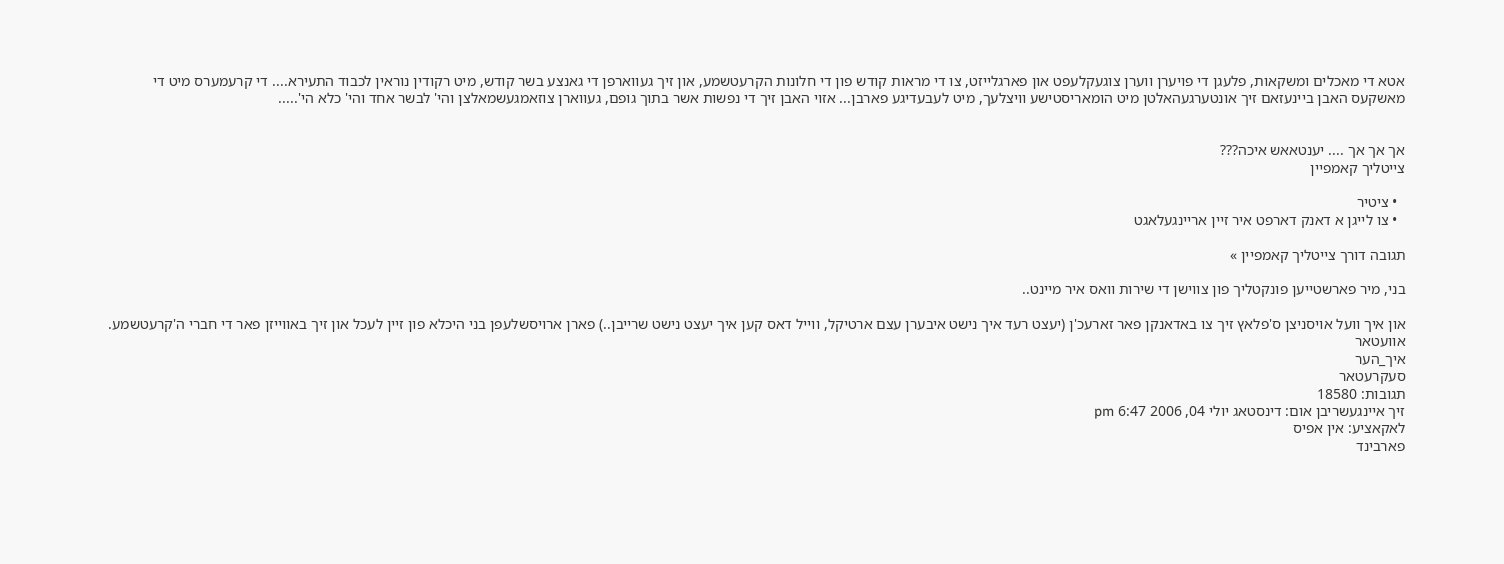אטא די מאכלים ומשקאות, פלעגן די פויערן ווערן צוגעקלעפט און פארגלייזט, צו די מראות קודש פון די חלונות הקרעטשמע, און זיך געווארפן די גאנצע בשר קודש, מיט רקודין נוראין לכבוד התעירא.... די קרעמערס מיט די מאשקעס האבן ביינעזאם זיך אונטערגעהאלטן מיט הומאריסטישע וויצלעך, מיט לעבעדיגע פארבן... אזוי האבן זיך די נפשות אשר בתוך גופם, געווארן צוזאמגעשמאלצן והי' לבשר אחד והי' כלא הי'.....


אך אך אך .... יענטאאש איכה???
צייטליך קאמפיין

  • ציטיר
  • צו לייגן א דאנק דארפט איר זיין אריינגעלאגט

תגובה דורך צייטליך קאמפיין »

בני, מיר פארשטייען פונקטליך פון צווישן די שירות וואס איר מיינט..

און איך וועל אויסניצן ס'פלאץ זיך צו באדאנקן פאר זארעכ'ן (יעצט רעד איך נישט איבערן עצם ארטיקל, ווייל דאס קען איך יעצט נישט שרייבן..) פארן ארויסשלעפן בני היכלא פון זיין לעכל און זיך באווייזן פאר די חברי ה'קרעטשמע.
אוועטאר
איך_הער
סעקרעטאר
תגובות: 18580
זיך איינגעשריבן אום: דינסטאג יולי 04, 2006 6:47 pm
לאקאציע: אין אפיס
פארבינד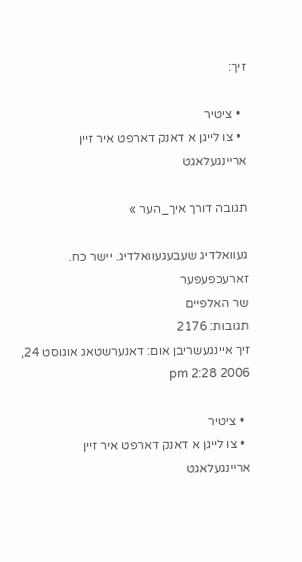זיך:

  • ציטיר
  • צו לייגן א דאנק דארפט איר זיין אריינגעלאגט

תגובה דורך איך_הער »

געוואלדיג שעבעגעוואלדיג. יישר כח.
זארעכפעפער
שר האלפיים
תגובות: 2176
זיך איינגעשריבן אום: דאנערשטאג אוגוסט 24, 2006 2:28 pm

  • ציטיר
  • צו לייגן א דאנק דארפט איר זיין אריינגעלאגט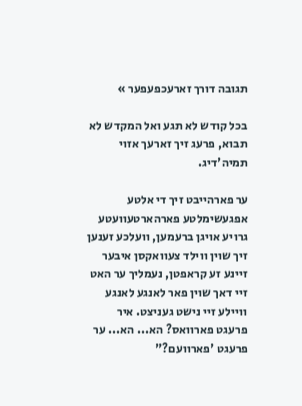תגובה דורך זארעכפעפער »

בכל קודש לא תגע ואל המקדש לא תבוא, פרעג זיך זארעך אזוי תמיה'דיג.

ער פארהייבט זיך די אלטע אפגעשימלטע פארהארטעוועטע גרויע אויגן ברעמען, וועלכע זענען זיך שוין ווילד צעוואקסן איבער זיינע זע קראפטן, נעמליך ער האט זיי דאך שוין פאר לאנגע לאנגע וויילע זיי נישט געניצט. איר פרעגט פארוואס? הא... הא... ער פרעגט 'פארוועם?"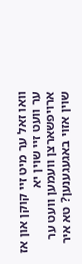וואו זאל ער מיט זיי קוקן און אז ער וועט זיי שוין יא ארויפשארצן וועמען וועט ער שוין אזוי באגעגענען? טא איר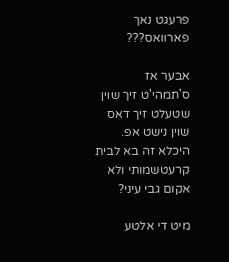פרעגט נאך פארוואס???

אבער אז ס'תמהי'ט זיך שוין שטעלט זיך דאס שוין נישט אפ. היכלא זה בא לבית קרעטשמותי ולא אקום גבי עיני?

מיט די אלטע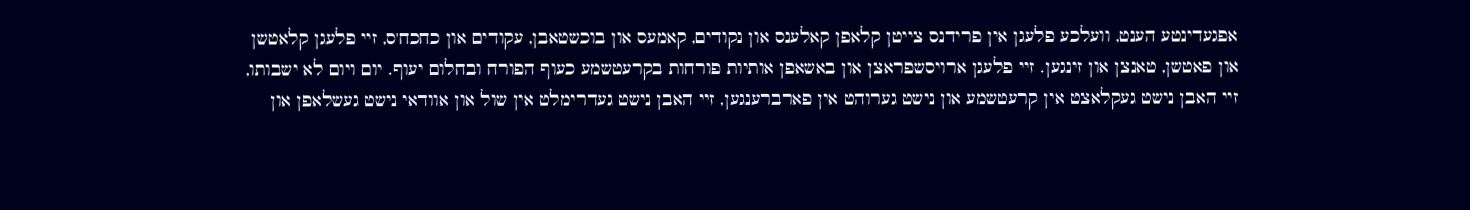אפגעדינטע הענט, וועלכע פלעגן אין פרידנס צייטן קלאפן קאלענס און נקודים, קאמעס און בוכשטאבן, עקודים און כחכח'ס, זיי פלעגן קלאטשן און פאטשן, טאנצן און זינגען. זיי פלעגן ארויסשפראצן און באשאפן אותיות פורחות בקרעטשמע כעוף הפורח ובחלום יעוף. יום ויום לא ישבותו, זיי האבן נישט געקלאצט אין קרעטשמע און נישט גערוהט אין פארברענגען, זיי האבן נישט געדרימלט אין שול און אוודאי נישט געשלאפן און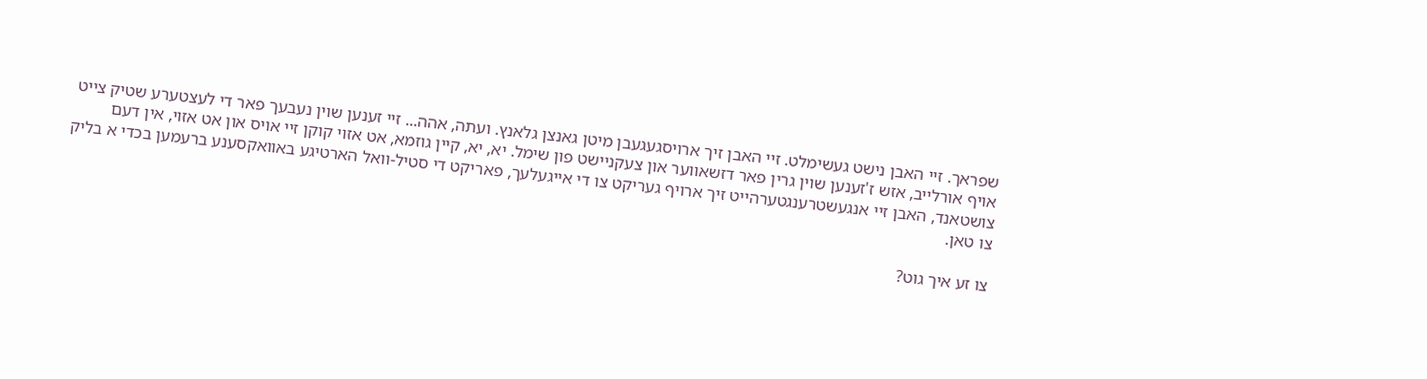שפראך. זיי האבן נישט געשימלט. זיי האבן זיך ארויסגעגעבן מיטן גאנצן גלאנץ. ועתה, אהה... זיי זענען שוין נעבעך פאר די לעצטערע שטיק צייט אויף אורלייב, אזש ז'זענען שוין גרין פאר דזשאווער און צעקניישט פון שימל. יא, יא, קיין גוזמא, אט אזוי קוקן זיי אויס און אט אזוי, אין דעם צושטאנד, האבן זיי אנגעשטרענגטערהייט זיך ארויף געריקט צו די אייגעלעך, פאריקט די סטיל-וואל הארטיגע באוואקסענע ברעמען בכדי א בליק צו טאן.

צו זע איך גוט?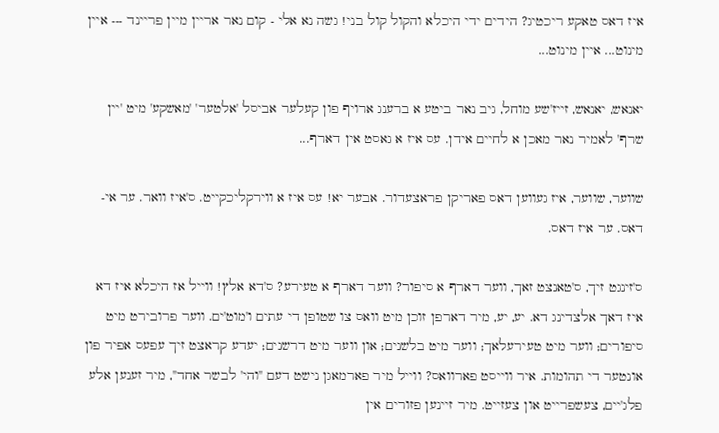איז דאס טאקע ריכטיג? הידים ידי היכלא והקול קול בני! גשה נא אלי - קום נאר אריין מיין פריינד --- איין מינוט... איין מינוט...

יאנאש, יאנאש, זייז'שע מוחל, גיב נאר ביטע א ברענג ארויף פון קעלער אביסל 'אלטער' 'מאשקע' מיט 'יין שרף' לאמיר נאר מאכן א לחיים אידן. עס איז א גאסט אין דארף...

שווער, שווער, איז געווען דאס פאריקן פראצעדור. אבער יא! עס איז א ווירקליכקייט. ס'איז וואר. ער אי-דאס. ער איז דאס.

ס'זינגט זיך, ס'טאנצט זאך, ווער דארף א סיפור? ווער דארף א טעירע? ס'דא אלץ! ווייל אז היכלא איז דא איז דאך אלצדינג דא. יע, יע, מיר דארפן זוכן מיט וואס צו שטופן די עתים ו'מוט'ים. ווער פרובירט מיט סיפורים; ווער מיט טעירעלאך; ווער מיט בלשנים; און ווער מיט דרשנים; יעדע קראצט זיך עפעס אפיר פון אונטער די תהומות. איר ווייסט פארוואס? ווייל מיר פארמאגן נישט דעם "והי' לבשר אחד", מיר זענען אלע פלג'יים, צעשפרייט און צעזייט. מיר זיינען פזורים אין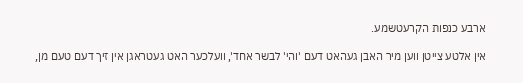ארבע כנפות הקרעטשמע.

אין אלטע צייטן ווען מיר האבן געהאט דעם 'והי' לבשר אחד', וועלכער האט געטראגן אין זיך דעם טעם מן,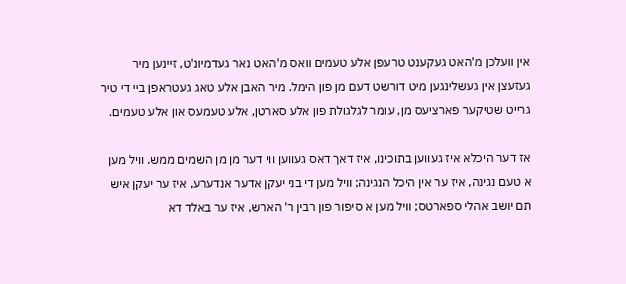אין וועלכן מ'האט געקענט טרעפן אלע טעמים וואס מ'האט נאר געדמיונ'ט, זיינען מיר געזעצן אין געשלינגען מיט דורשט דעם מן פון הימל. מיר האבן אלע טאג געטראפן ביי די טיר גרייט שטיקער פארציעס מן, עומר לגלגולת פון אלע סארטן, אלע טעמעס און אלע טעמים.

אז דער היכלא איז געווען בתוכינו, איז דאך דאס געווען ווי דער מן מן השמים ממש. וויל מען א טעם נגינה, איז ער אין היכל הנגינה; וויל מען די בני יעקן אדער אנדערע, איז ער יעקן איש תם יושב אהלי ספארטס; וויל מען א סיפור פון רבין ר' הארש, איז ער באלד דא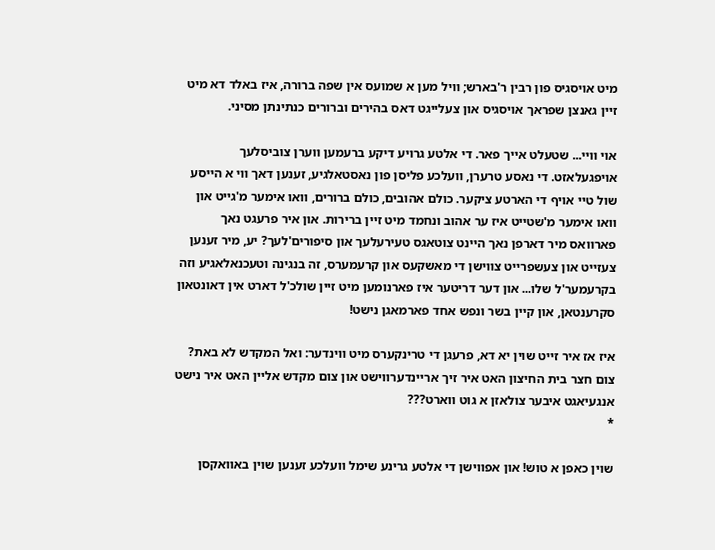מיט אויסגיס פון רבין ר'בארש; וויל מען א שמועס אין שפה ברורה, איז באלד דא מיט זיין גאנצן שפראך אויסגיס און צעלייגט דאס בהירים וברורים כנתינתן מסיני.

אוי וויי... שטעלט אייך פאר. די אלטע גרויע דיקע ברעמען ווערן צוביסלעך אויפגעלאזט. די נאסע טרערן, וועלכע פליסן פון נאסטאלגיע, זענען דאך ווי א הייסע שול טיי אויף די הארטע ציקער. כולם אהובים, כולם ברורים, וואו אימער מ'גייט און וואו אימער מ'שטייט איז ער אהוב ונחמד מיט זיין ברירות. און איר פרעגט נאך פארוואס מיר דארפן נאך היינט צוטאגס טעירעלעך און סיפורים'לעך? יע, מיר זענען צעזייט און צעשפרייט צווישן די מאשקעס און קרעמערס, זה בנגינה וטעכנאלאגיע וזה בקרעמער'ל שלו... און דער דריטער איז פארנומען מיט זיין שולכ'ל דארט אין דאונטאון סקרענטאן, און קיין בשר ונפש אחד פארמאגן נישט!

איז אז איר זייט שוין יא דא, פרעגן די טרינקערס מיט ווינדער: ואל המקדש לא באת? צום חצר בית החיצון האט איר זיך אריינדערווישט און צום מקדש אליין האט איר נישט אנגעיאגט איבער צולאזן א גוט ווארט???
*

שוין כאפן א טוש! און אפווישן די אלטע גרינע שימל וועלכע זענען שוין באוואקסן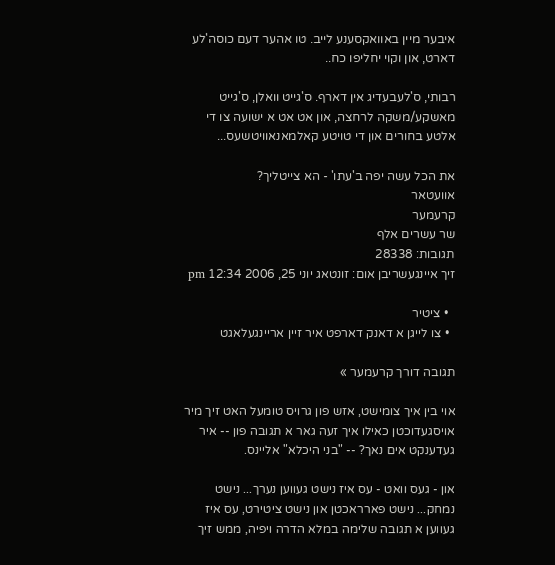איבער מיין באוואקסענע לייב. טו אהער דעם כוסה'לע דארט, און וקוי יחליפו כח..

רבותי, ס'לעבעדיג אין דארף. ס'גייט וואלן, ס'גייט מאשקע/משקה לרחצה, און אט אט א ישועה צו די אלטע בחורים און די טויטע קאלמאנאוויטשעס...

את הכל עשה יפה ב'עתו' - הא צייטליך?
אוועטאר
קרעמער
שר עשרים אלף
תגובות: 28338
זיך איינגעשריבן אום: זונטאג יוני 25, 2006 12:34 pm

  • ציטיר
  • צו לייגן א דאנק דארפט איר זיין אריינגעלאגט

תגובה דורך קרעמער »

אוי בין איך צומישט, אזש פון גרויס טומעל האט זיך מיר אויסגעדוכטן כאילו איך זעה גאר א תגובה פון -- איר געדענקט אים נאך? -- "בני היכלא" אליינס.

און - געס וואט - עס איז נישט געווען נערך... נישט נמחק... נישט פארראכטן און נישט ציטירט, עס איז געווען א תגובה שלימה במלא הדרה ויפיה, ממש זיך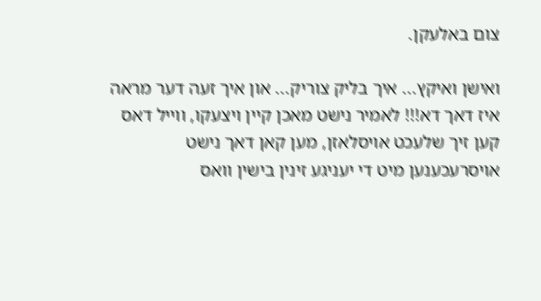צום באלעקן.

ואישן ואיקץ... איך בליק צוריק... און איך זעה דער מראה איז דאך דא!!! לאמיר נישט מאכן קיין ויצעקו, ווייל דאס קען זיך שלעכט אויסלאזן, מען קאן דאך נישט אויסרעכענען מיט די יעניגע זינין בישין וואס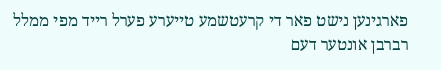פארגינען נישט פאר די קרעטשמע טייערע פערל רייד מפי ממלל רברבן אונטער דעם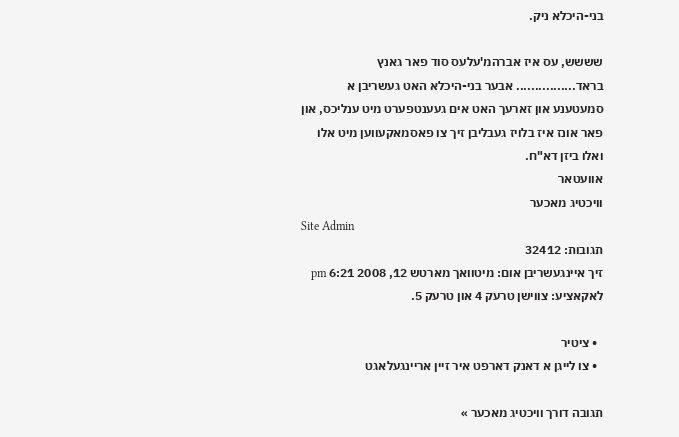בני-היכלא ניק.

שששש, עס איז אברהמ'עלעס סוד פאר גאנץ בראד................ אבער בני-היכלא האט געשריבן א סמעטענע און זארעך האט אים געענטפערט מיט ענליכס, און פאר אונז איז בלויז געבליבן זיך צו פאסמאקעווען מיט אלו ואלו ביזן דא"ח.
אוועטאר
וויכטיג מאכער
Site Admin
תגובות: 32412
זיך איינגעשריבן אום: מיטוואך מארטש 12, 2008 6:21 pm
לאקאציע: צווישן טרעק 4 און טרעק 5.

  • ציטיר
  • צו לייגן א דאנק דארפט איר זיין אריינגעלאגט

תגובה דורך וויכטיג מאכער »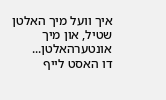איך וועל מיך האלטן שטיל, און מיך אונטערהאלטן...
דו האסט לייף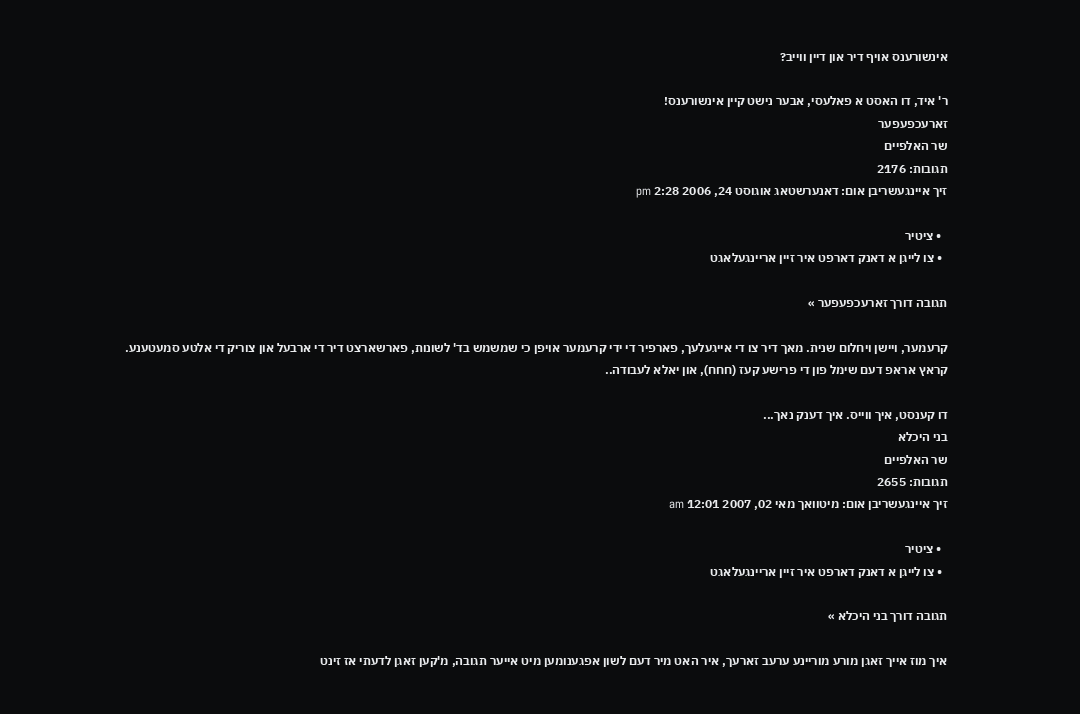אינשורענס אויף דיר און דיין ווייב?

ר' איד, דו האסט א פאלעסי, אבער נישט קיין אינשורענס!
זארעכפעפער
שר האלפיים
תגובות: 2176
זיך איינגעשריבן אום: דאנערשטאג אוגוסט 24, 2006 2:28 pm

  • ציטיר
  • צו לייגן א דאנק דארפט איר זיין אריינגעלאגט

תגובה דורך זארעכפעפער »

קרעמער, ויישן ויחלום שנית. מאך דיר צו די אייגעלעך, פארפיר די ידי קרעמער אויפן כי שמשמש בד' לשונות, פארשארצט דיר די ארבעל און צוריק די אלטע סמעטענע. קראץ אראפ דעם שימל פון די פרישע קעז (חחח), און יאלא לעבודה..

דו קענסט, איך ווייס. איך דענק נאך...
בני היכלא
שר האלפיים
תגובות: 2655
זיך איינגעשריבן אום: מיטוואך מאי 02, 2007 12:01 am

  • ציטיר
  • צו לייגן א דאנק דארפט איר זיין אריינגעלאגט

תגובה דורך בני היכלא »

איך מוז אייך זאגן מורע מוריינע ערעב זארעך, איר האט מיר דעם לשון אפגענומען מיט אייער תגובה, מ'קען זאגן לדעתי אז זינט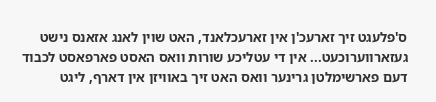ס'פלעגט זיך זארעכ'ן אין זארעכלאנד, האט שוין לאנג אזאנס נישט געזארווערוכעט... אין די עטליכע שורות וואס האסט פארפאסט לכבוד דעם פארשימלטן גרינער וואס האט זיך באוויזן אין דארף, ליגט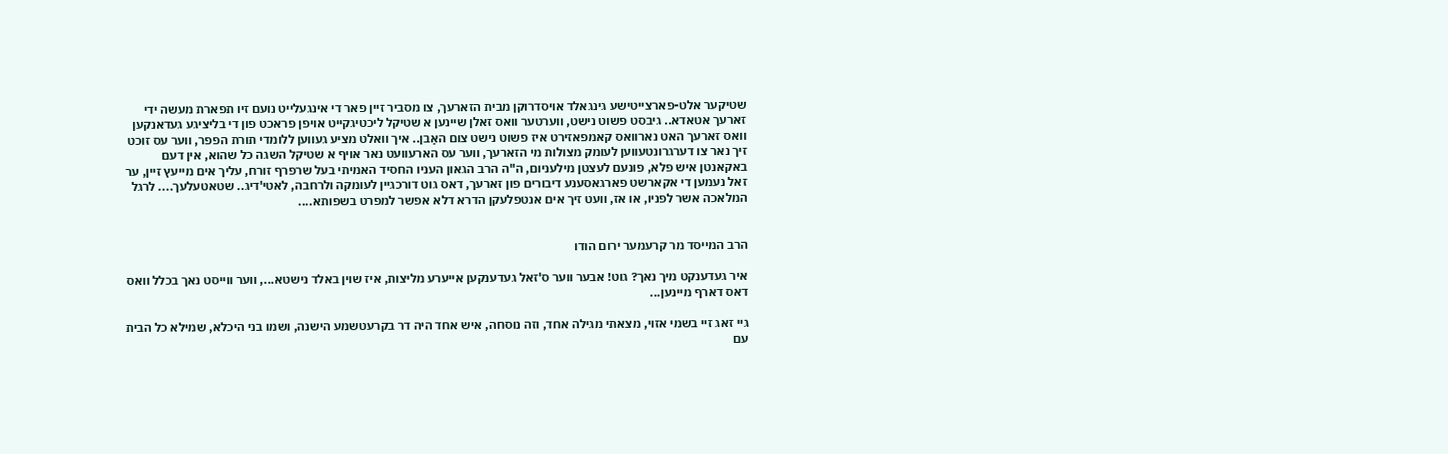שטיקער אלט-פארצייטישע גינגאלד אויסדרוקן מבית הזארעך, צו מסביר זיין פאר די אינגעלייט נועם זיו תפארת מעשה ידי זארעך אטאדא.. גיבסט פשוט נישט, ווערטער וואס זאלן שיינען א שטיקל ליכטיגקייט אויפן פראכט פון די בליציגע געדאנקען וואס זארעך האט נארוואס קאמפאזירט איז פשוט נישט צום האַבן.. איך וואלט מציע געווען ללומדי תורת הפפר, ווער עס זוכט זיך נאר צו דערגרונטעווען לעומק מצולות מי הזארעך, ווער עס הארעוועט נאר אויף א שטיקל השגה כל שהוא, אין דעם באקאנטן איש פלא, פונעם לעצטן מילעניום, ה"ה הרב הגאון העניו החסיד האמיתי בעל שרפרף זורח, עליך אים מייעץ זיין, ער זאל נעמען די אקארשט פארגאסענע דיבורים פון זארעך, דאס גוט דורכגיין לעומקה ולרחבה, לאטי'דיג.. שטאטעלעך.... לרגל המלאכה אשר לפניו, או אז, וועט זיך אים אנטפלעקן הדרא דלא אפשר למפרט בשפותא....


הרב המייסד מר קרעמער ירום הודו

איר געדענקט מיך נאך? גוט! אבער ווער ס'זאל געדענקען אייערע מליצות, איז שוין באלד נישטא..., ווער ווייסט נאך בכלל וואס דאס דארף מיינען...

גיי זאג זיי בשמי אזוי, מצאתי מגילה אחד, וזה נוסחה, איש אחד היה דר בקרעטשמע הישנה, ושמו בני היכלא, שמילא כל הבית עם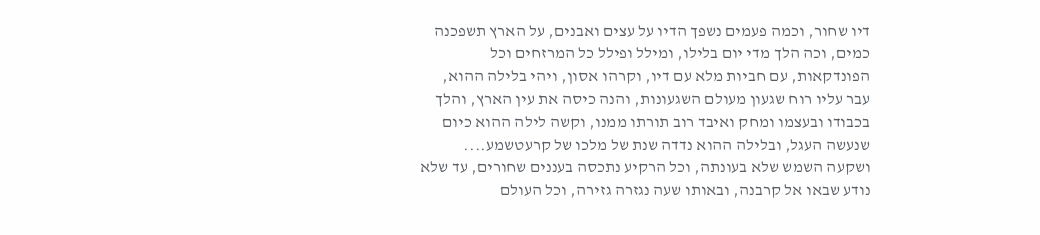דיו שחור, וכמה פעמים נשפך הדיו על עצים ואבנים, על הארץ תשפכנה כמים, וכה הלך מדי יום בלילו, ומילל ופילל כל המרזחים וכל הפונדקאות, עם חביות מלא עם דיו, וקרהו אסון, ויהי בלילה ההוא, עבר עליו רוח שגעון מעולם השגעונות, והנה כיסה את עין הארץ, והלך בכבודו ובעצמו ומחק ואיבד רוב תורתו ממנו, וקשה לילה ההוא כיום שנעשה העגל, ובלילה ההוא נדדה שנת של מלכו של קרעטשמע.... ושקעה השמש שלא בעונתה, וכל הרקיע נתכסה בעננים שחורים, עד שלא נודע שבאו אל קרבנה, ובאותו שעה נגזרה גזירה, וכל העולם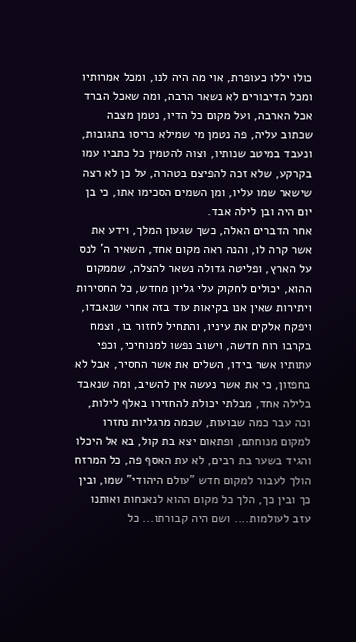כולו יללו כעופרת, אוי מה היה לנו, ומכל אמרותיו ומכל הדיבורים לא נשאר הרבה, ומה שאכל הברד אכל הארבה, ועל מקום כל הדיו, נטמן מצבה שכתוב עליה, פה נטמן מי שמילא כריסו בתגובות, ונעבד במיטב שנותיו, וצוה להטמין כל כתביו עמו בקרקע, שלא זכה להפיצם בטהרה, על כן לא רצה שישאר שמו עליו, ומן השמים הסכימו אתו, כי בן יום היה ובן לילה אבד.
אחר הדברים האלה, כשך שגעון המלך, וידע את אשר קרה לו, והנה ראה מקום אחד, השאיר ה' לנס על הארץ, ופליטה גדולה נשאר להצלה, שממקום ההוא, יכולים לחקוק עלי גליון מחדש, כל החסירות ויתירות שאין אנו בקיאות עוד בזה אחרי שנאבדו, ויפקח אלקים את עיניו, והתחיל לחזור בו, וצמח בקרבו רוח חדשה, וישוב נפשו למנוחיכי, וכפי עתותיו אשר בידו, השלים את אשר החסיר, אבל לא בחפזון, כי את אשר נעשה אין להשיב, ומה שנאבד בלילה אחד, מבלתי יכולת להחזירו באלף לילות, וכה עבר כמה שבועות, שכמה מרגליות נחזרו למקום מנוחתם, ופתאום יצא בת קול, בא אל היכלו והגיד בשער בת רבים, לא עת האסף פה, כל המרזח הולך לעבור למקום חדש "עולם היהודי" שמו, ובין כך ובין כך, הלך כל מקום ההוא לנאנחות ואותנו עזב לעולמות.... ושם היה קבורתו... כל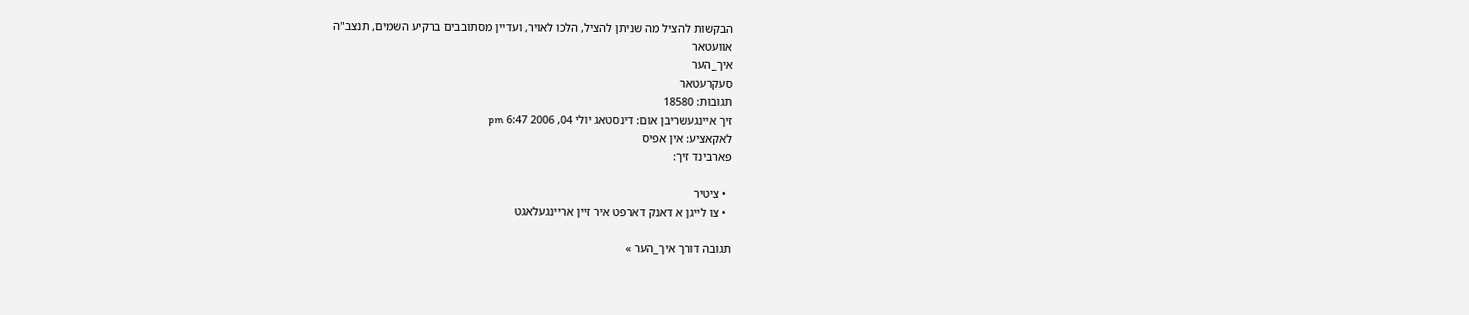הבקשות להציל מה שניתן להציל, הלכו לאויר, ועדיין מסתובבים ברקיע השמים, תנצב"ה
אוועטאר
איך_הער
סעקרעטאר
תגובות: 18580
זיך איינגעשריבן אום: דינסטאג יולי 04, 2006 6:47 pm
לאקאציע: אין אפיס
פארבינד זיך:

  • ציטיר
  • צו לייגן א דאנק דארפט איר זיין אריינגעלאגט

תגובה דורך איך_הער »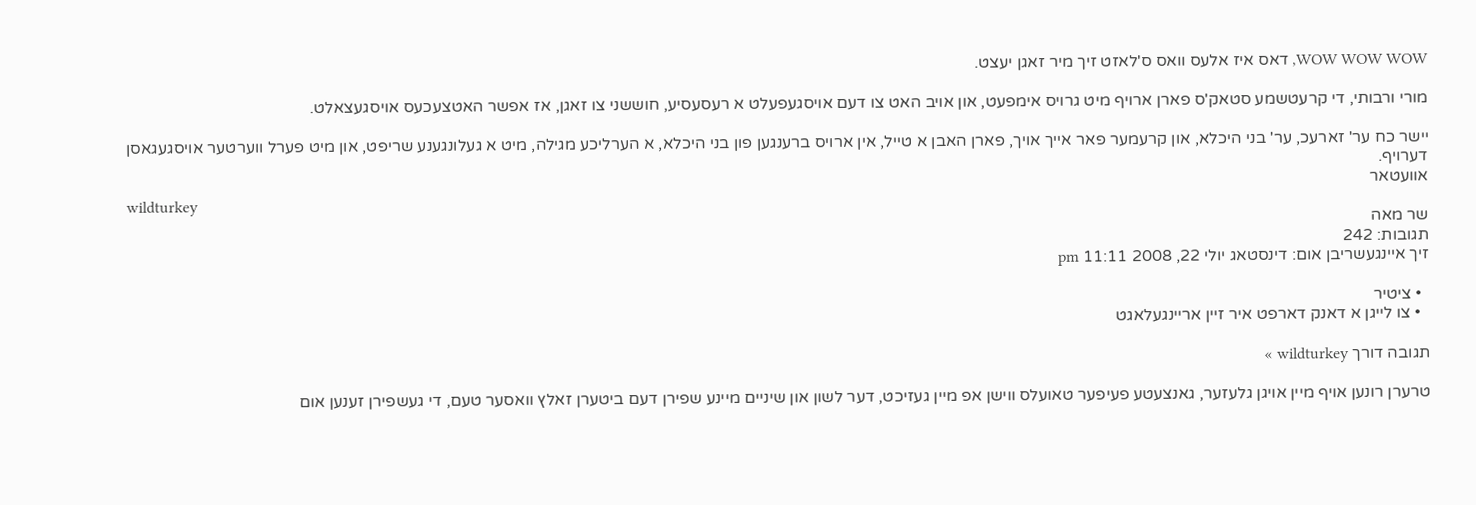WOW WOW WOW, דאס איז אלעס וואס ס'לאזט זיך מיר זאגן יעצט.

מורי ורבותי, די קרעטשמע סטאק'ס פארן ארויף מיט גרויס אימפעט, און אויב האט צו דעם אויסגעפעלט א רעסעסיע, חוששני צו זאגן, אז אפשר האטצעכעס אויסגעצאלט.

יישר כח ער' זארעכ, ער' בני היכלא, און קרעמער פאר אייך אויך, פארן האבן א טייל, אין ארויס ברענגען פון בני היכלא, א הערליכע מגילה, מיט א געלונגענע שריפט, און מיט פערל ווערטער אויסגעגאסן דערויף.
אוועטאר
wildturkey
שר מאה
תגובות: 242
זיך איינגעשריבן אום: דינסטאג יולי 22, 2008 11:11 pm

  • ציטיר
  • צו לייגן א דאנק דארפט איר זיין אריינגעלאגט

תגובה דורך wildturkey »

טרערן רונען אויף מיין אויגן גלעזער, גאנצעטע פעיפער טאועלס ווישן אפ מיין געזיכט, דער לשון און שיניים מיינע שפירן דעם ביטערן זאלץ וואסער טעם, די געשפירן זענען אום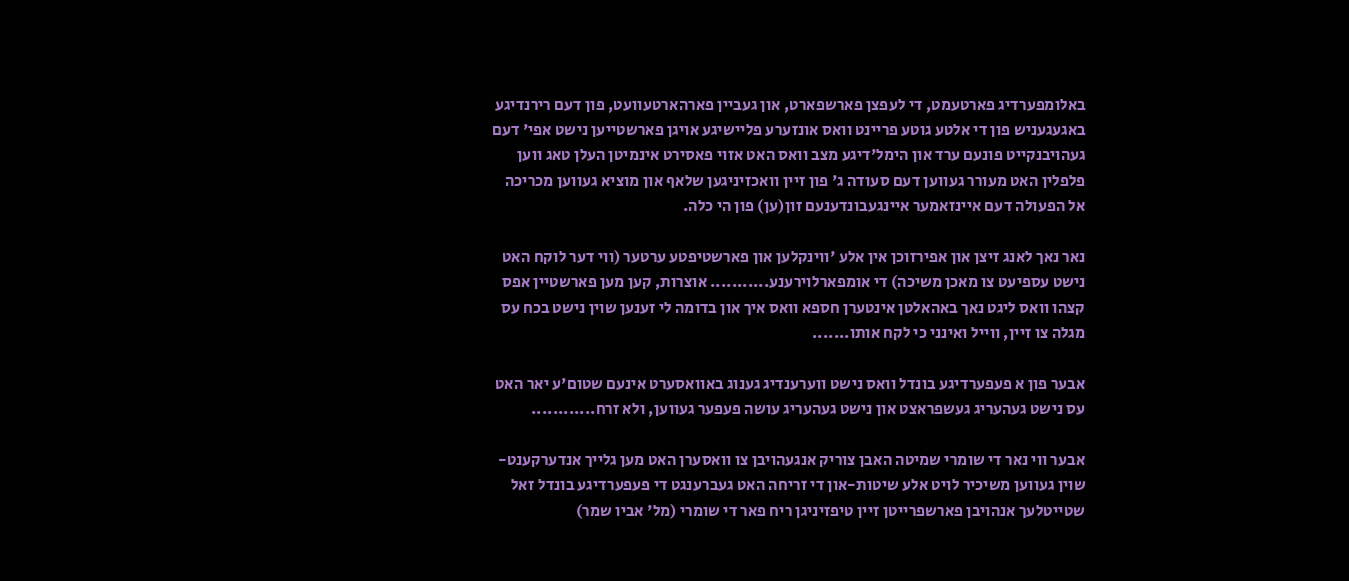באלומפערדיג פארטעמט, די לעפצן פארשפארט, און געביין פארהארטעוועט, פון דעם רירנדיגע באגעגעניש פון די אלטע גוטע פריינט וואס אונזערע פליישיגע אויגן פארשטייען נישט אפי' דעם געהויבנקייט פונעם ערד און הימל'דיגע מצב וואס האט אזוי פאסירט אינמיטן העלן טאג ווען פלפלין האט מעורר געווען דעם סעודה ג' פון זיין וואכזיניגען שלאף און מוציא געווען מכריכה אל הפעולה דעם איינזאמער איינגעבונדענעם זון(ען) פון הי כלה.

נאר נאך לאנג זיצן און אפירזוכן אין אלע 'ווינקלען און פארשטיפטע ערטער (ווי דער לוקח האט נישט עספיעט צו מאכן משיכה) די אומפארלוירענע........... אוצרות, קען מען פארשטיין אפס קצהו וואס ליגט נאך באהאלטן אינטערן חספא וואס איך און בדומה לי זענען שוין נישט בכח עס מגלה צו זיין, ווייל ואינני כי לקח אותו.......

אבער פון א פעפערדיגע בונדל וואס נישט ווערענדיג גענוג באוואסערט אינעם שטום'ע יאר האט עס נישט געהעריג געשפראצט און נישט געהעריג עושה פעפער געווען, ולא זרח............

אבער ווי נאר די שומרי שמיטה האבן צוריק אנגעהויבן צו וואסערן האט מען גלייך אנדערקענט-שוין געווען משיכיר לויט אלע שיטות-און די זריחה האט געברענגט די פעפערדיגע בונדל זאל שטייטלעך אנהויבן פארשפרייטן זיין טיפזיניגן ריח פאר די שומרי (מל' אביו שמר)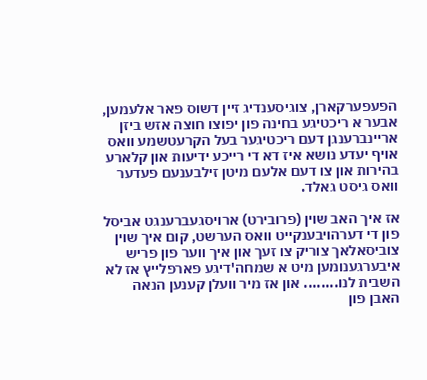הפעפערקארן, צוגיסענדיג זיין דשוס פאר אלעמען, אבער א ריכטיגע בחינה פון יפוצו חוצה אזש ביזן אריינברענגן דעם ריכטיגער בעל הקרעטשמע וואס אויף יעדע נושא איז דא די רייכע ידיעות און קלארע בהירות און צו דעם אלעם מיטן זילבענעם פעדער וואס גיסט גאלד.

אז איך האב שוין (פרובירט) ארויסגעברענגט אביסל פון די דערהויבענקייט וואס הערשט, קום איך שוין צוביסאלאך צוריק צו זעך און איך ווער פון פריש איבערגענומען מיט א שמחה'דיגע פארפלייץ אז לא השבית לנו........ און אז מיר וועלן קענען הנאה האבן פון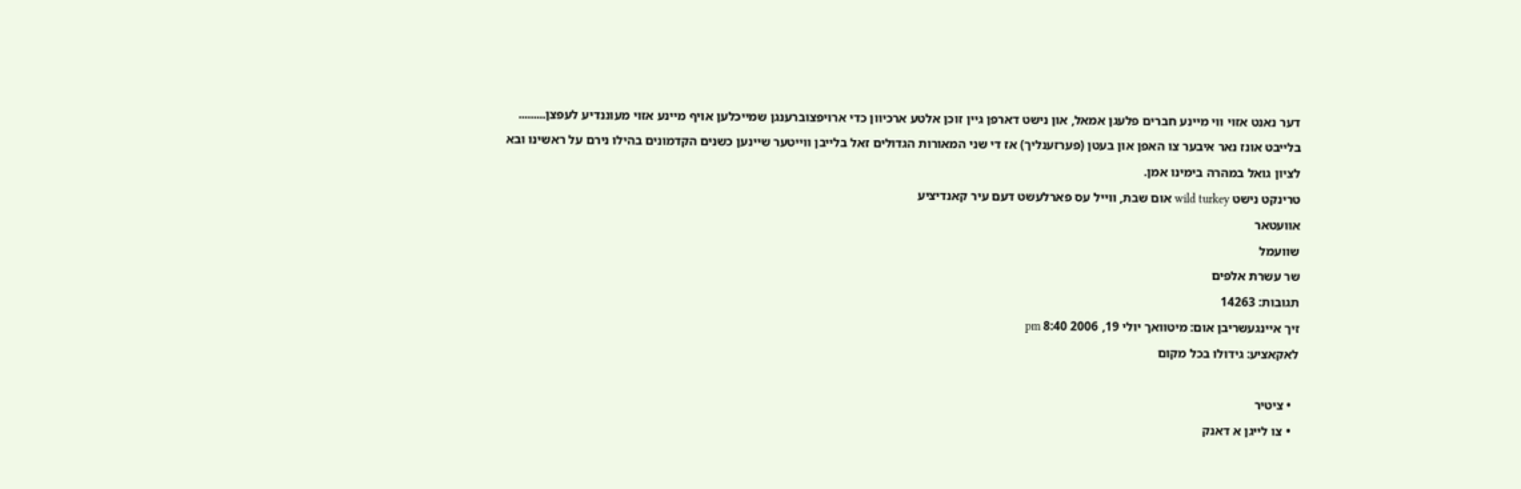דער נאנט אזוי ווי מיינע חברים פלעגן אמאל, און נישט דארפן גיין זוכן אלטע ארכיוון כדי ארויפצוברענגן שמייכלען אויף מיינע אזוי מעוננדיע לעפצן.........
בלייבט אונז נאר איבער צו האפן און בעטן (פערזענליך) אז די שני המאורות הגדולים זאל בלייבן ווייטער שיינען כשנים הקדמונים בהילו נירם על ראשינו ובא לציון גואל במהרה בימינו אמן.
טרינקט נישט wild turkey אום שבת, ווייל עס פארלעשט דעם עיר קאנדיציע
אוועטאר
שוועמל
שר עשרת אלפים
תגובות: 14263
זיך איינגעשריבן אום: מיטוואך יולי 19, 2006 8:40 pm
לאקאציע: גידולו בכל מקום

  • ציטיר
  • צו לייגן א דאנק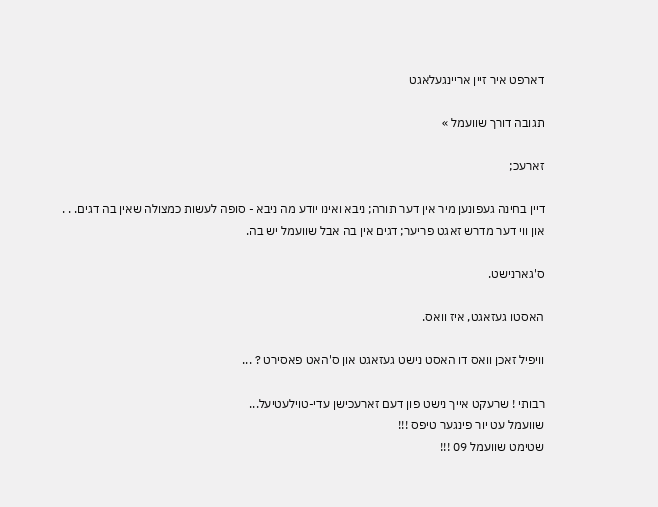דארפט איר זיין אריינגעלאגט

תגובה דורך שוועמל »

זארעכ;

דיין בחינה געפונען מיר אין דער תורה; ניבא ואינו יודע מה ניבא - סופה לעשות כמצולה שאין בה דגים. . .
און ווי דער מדרש זאגט פריער; דגים אין בה אבל שוועמל יש בה.

ס'גארנישט.

האסטו געזאגט, איז וואס.

וויפיל זאכן וואס דו האסט נישט געזאגט און ס'האט פאסירט ? ...

רבותי ! שרעקט אייך נישט פון דעם זארעכישן עדי-טוילעטיעל...
שוועמל עט יור פינגער טיפס !!!
שטימט שוועמל 09 !!!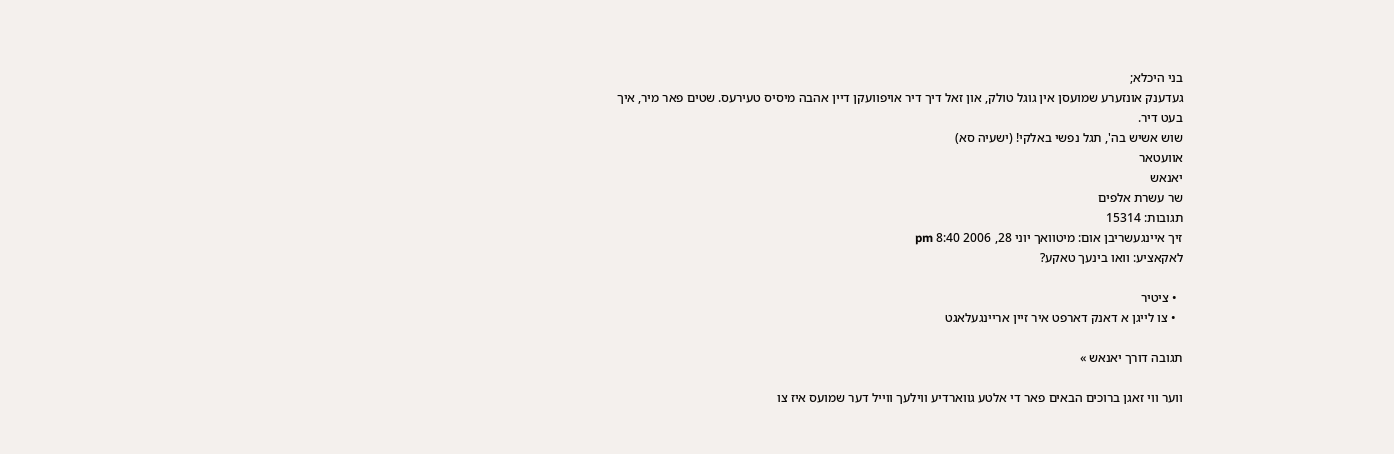בני היכלא;
געדענק אונזערע שמועסן אין גוגל טולק, און זאל דיך דיר אויפוועקן דיין אהבה מיסיס טעירעס. שטים פאר מיר, איך בעט דיר.
שוש אשיש בה', תגל נפשי באלקי! (ישעיה סא)
אוועטאר
יאנאש
שר עשרת אלפים
תגובות: 15314
זיך איינגעשריבן אום: מיטוואך יוני 28, 2006 8:40 pm
לאקאציע: וואו בינעך טאקע?

  • ציטיר
  • צו לייגן א דאנק דארפט איר זיין אריינגעלאגט

תגובה דורך יאנאש »

ווער ווי זאגן ברוכים הבאים פאר די אלטע גווארדיע ווילעך ווייל דער שמועס איז צו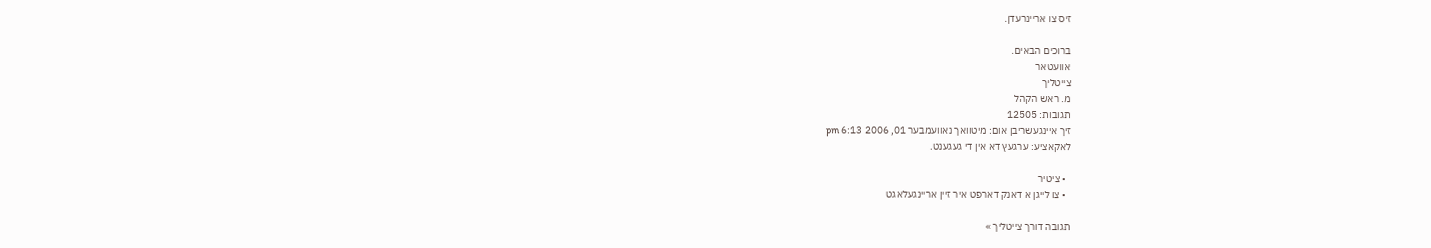זיס צו אריינרעדן.

ברוכים הבאים.
אוועטאר
צייטליך
מ. ראש הקהל
תגובות: 12505
זיך איינגעשריבן אום: מיטוואך נאוועמבער 01, 2006 6:13 pm
לאקאציע: ערגעץ דא אין די געגענט.

  • ציטיר
  • צו לייגן א דאנק דארפט איר זיין אריינגעלאגט

תגובה דורך צייטליך »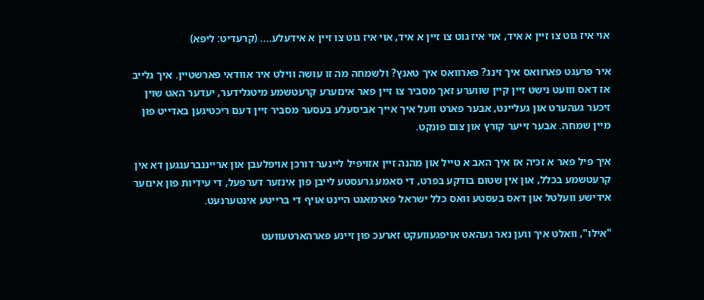אוי איז גוט צו זיין א איד, אוי איז גוט צו זיין א איד, אוי איז גוט צו זיין א אידעלע.... (קרעדיט: ליפא)

איר פרעגט פארוואס איך זינג? פארוואס איך טאנץ? ולשמחה מה זו עושה ווילט איר אוודאי פארשטיין. איך גלייב אז דאס ווועט נישט זיין קיין שווערע זאך מסביר צו זיין פאר אינזערע קרעטשמע מיטגלידער, יעדער האט שוין זיכער געהערט און געליינט, אבער פארט וועל איך אייך אביסעלע בעסער מסביר זיין דעם ריכטיגען באדייט פון מיין שמחה. אבער זייער קורץ און צום פונקט.

איך פיל פאר א זכיה אז איך האב א טייל און מהנה זיין אזויפיל ליינער דורכן אויפלעבן און ארייננברענגען דא אין קרעטשמע בכלל, און אין שטום בודקע בפרט, די סאמע גרעסטע לייבן פון אינזער דערפעל, די עידיות פון אינזער אידישע וועלטל און דאס בעסטע וואס כלל ישראל פארמאגט היינט אויף די ברייטע אינטערנעט.

"אילו", וואלט איך ווען נאר געהאט אויפגעוועקט זארעכ פון זיינע פארהארטעוועט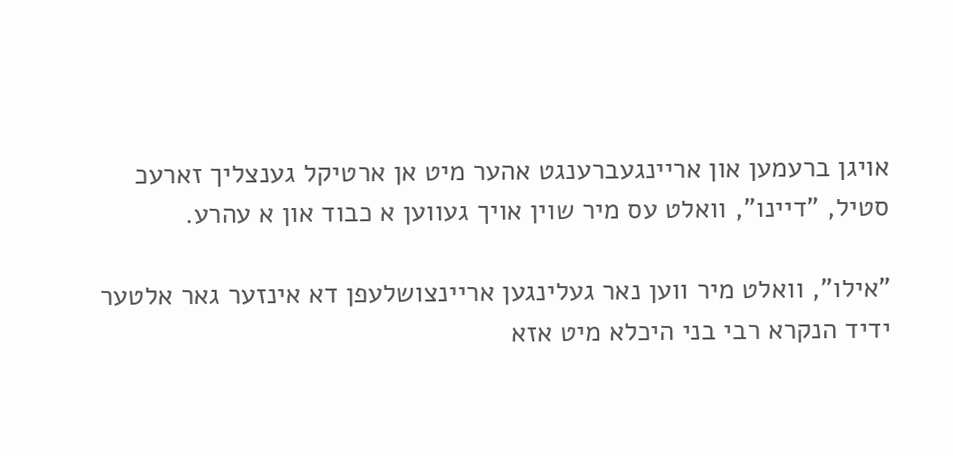אויגן ברעמען און אריינגעברענגט אהער מיט אן ארטיקל גענצליך זארעכ סטיל, "דיינו", וואלט עס מיר שוין אויך געווען א כבוד און א עהרע.

"אילו", וואלט מיר ווען נאר געלינגען אריינצושלעפן דא אינזער גאר אלטער ידיד הנקרא רבי בני היכלא מיט אזא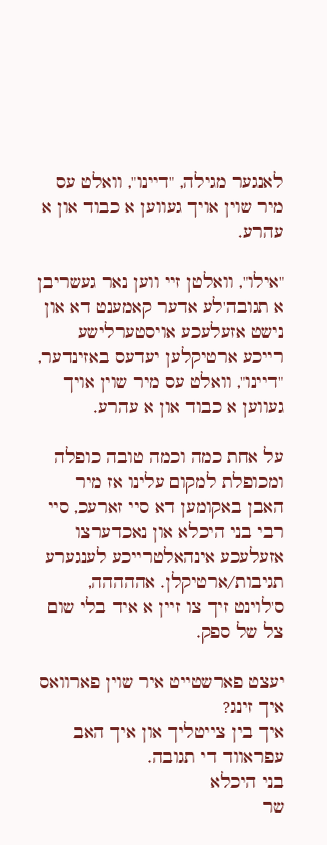לאנגער מגילה, "דיינו", וואלט עס מיר שוין אויך געווען א כבוד און א עהרע.

"אילו", וואלטן זיי ווען נאר געשריבן א תגובה'לע אדער קאמענט דא און נישט אזעלעכע אויסטערלישע רייכע ארטיקלען יעדעס באזינדער, "דיינו", וואלט עס מיר שוין אויך געווען א כבוד און א עהרע.

על אחת כמה וכמה טובה כופלה ומכופלת למקום עלינו אז מיר האבן באקומען דא סיי זארעכ, סיי רבי בני היכלא און נאכדערצו אזעלעכע אינהאלטרייכע לענגערע תגיבות/ארטיקלן. אההההה, ס'לוינט זיך צו זיין א איד בלי שום צל של ספק.

יעצט פארשטייט איר שוין פארוואס איך זינג?
איך בין צייטליך און איך האב עפראווד די תגובה.
בני היכלא
שר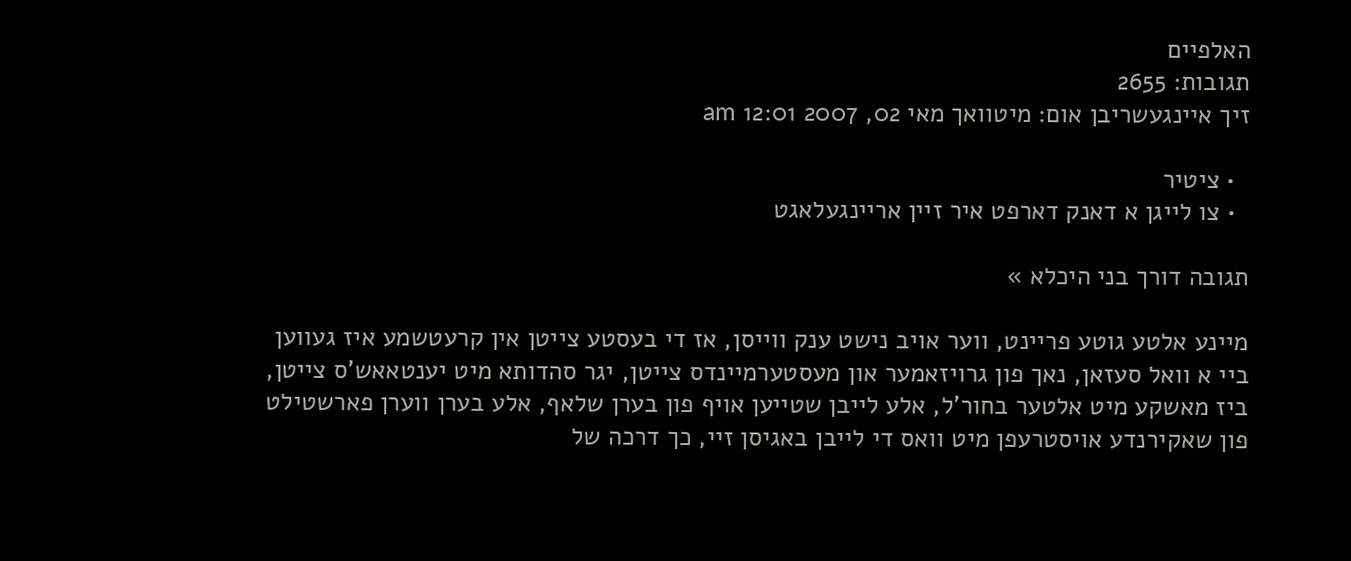האלפיים
תגובות: 2655
זיך איינגעשריבן אום: מיטוואך מאי 02, 2007 12:01 am

  • ציטיר
  • צו לייגן א דאנק דארפט איר זיין אריינגעלאגט

תגובה דורך בני היכלא »

מיינע אלטע גוטע פריינט, ווער אויב נישט ענק ווייסן, אז די בעסטע צייטן אין קרעטשמע איז געווען ביי א וואל סעזאן, נאך פון גרויזאמער און מעסטערמיינדס צייטן, יגר סהדותא מיט יענטאאש'ס צייטן, ביז מאשקע מיט אלטער בחור'ל, אלע לייבן שטייען אויף פון בערן שלאף, אלע בערן ווערן פארשטילט פון שאקירנדע אויסטרעפן מיט וואס די לייבן באגיסן זיי, כך דרכה של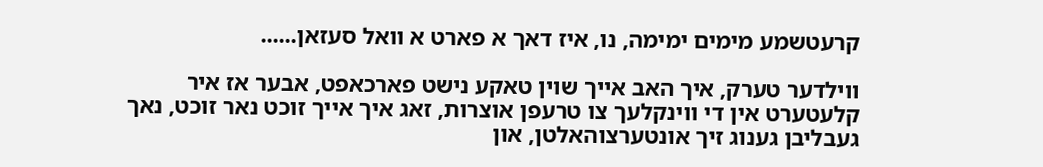קרעטשמע מימים ימימה, נו, איז דאך א פארט א וואל סעזאן......

ווילדער טערק, איך האב אייך שוין טאקע נישט פארכאפט, אבער אז איר קלעטערט אין די ווינקלעך צו טרעפן אוצרות, זאג איך אייך זוכט נאר זוכט, נאך געבליבן גענוג זיך אונטערצוהאלטן, און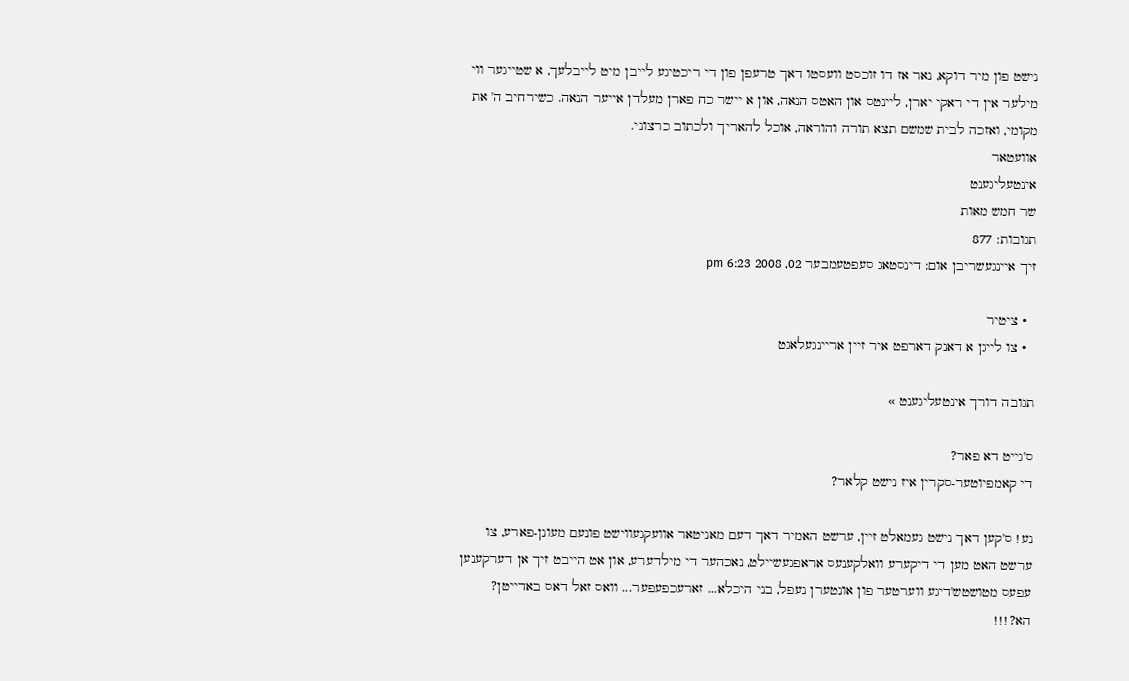נישט פון מיר דוקא, נאר אז דו זוכסט וועסטו דאך טרעפן פון די ריכטיגע לייבן מיט לייבלעך, א שטייגער ווי מילער אין די ראקי יארן, ליינטס און האטס הנאה, און א יישר כח פארן מעלדן אייער הנאה. כשירחיב ה' את מקומי, ואזכה לבית שמשם תצא תורה והוראה, אוכל להאריך ולכתוב כרצוני.
אוועטאר
אינטעליגענט
שר חמש מאות
תגובות: 877
זיך איינגעשריבן אום: דינסטאג סעפטעמבער 02, 2008 6:23 pm

  • ציטיר
  • צו לייגן א דאנק דארפט איר זיין אריינגעלאגט

תגובה דורך אינטעליגענט »

ס'גייט דא פאר?
די קאמפיוטער-סקרין איז נישט קלאר?

נע! ס'קען דאך נישט געמאלט זיין, ערשט האמיר דאך דעם מאניטאר אוועקגעווישט פונעם מעונן-פארע, צו ערשט האט מען די דיקערע וואלקענעס אראפגעשיילט, נאכהער די מילדערע, און אט הייבט זיך אן דערקענען עפעס מטושטש'דיגע ווערטער פון אונטערן נעפל, בני היכלא... זארעכפעפער... וואס זאל דאס באדייטן? הא?!!!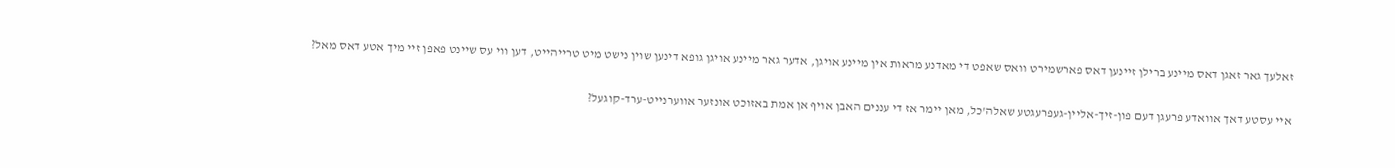זאלעך גאר זאגן דאס מיינע ברילן זיינען דאס פארשמירט וואס שאפט די מאדנע מראות אין מיינע אויגן, אדער גאר מיינע אויגן גופא דינען שוין נישט מיט טרייהייט, דען ווי עס שיינט פאפן זיי מיך אטע דאס מאל?

איי עסטע דאך אוואדע פרעגן דעם פון-זיך-אליין-געפרעגטע שאלה'כל, מאן יימר אז די עננים האבן אויף אן אמת באזוכט אונזער אווערנייט-ערד-קוגעל?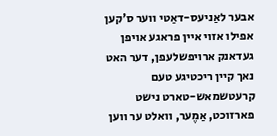אבער לאַניעס-דאַטי ווער ס'קען אפילו אזוי איין פראגע אויפן געדאנק ארויפשלעפן, דער האט נאך קיין ריכטיגע טעם קרעטשמאש-טארט נישט פארזוכט, אַמֶער, וואלט ער ווען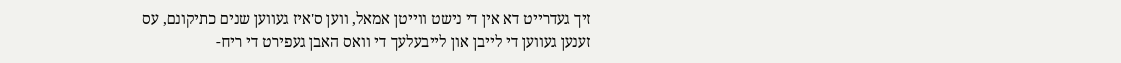זיך געדרייט דא אין די נישט ווייטן אמאל, ווען ס'איז געווען שנים כתיקונם, עס זענען געווען די לייבן און לייבעלעך די וואס האבן געפירט די ריח-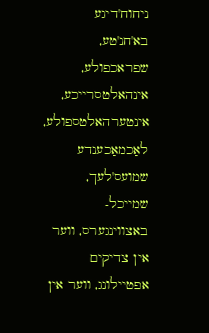ניחוח'דיגע בא'חנ'טע, שפראכפולע, אינהאלטסרייכע, אינטערהאלטספולע, לאַכמאַכענדע שמועס'לעך, שמייכל-באצווינגערס, ווער אין צדיקים אפטיילונג, ווער אין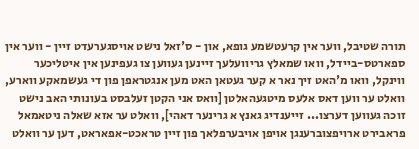תורה שטיבל, ווער אין קרעטשמע גופא, און - ס'זאל נישט אויסגערעדט זיין - ווער אין ספארטס-ביידל, וואו שמאלץ גריוועלעך זיינען געווען צו געפינען אין איטליכער ווינקל, וואו מ'האט זיך נאר א קער געטאן האט מען אנגטראפן פון די געשמאקע ווארע, וואלט ער ווען דאס אלעס מיטגעהאלטן [וואס אני הקטן זעלבסט בעונותי האב נישט זוכה געווען דערצו... זייענדיג גאנץ א גרינער דאהי], וואלט ער אזא שאלה ניטאמאל פראבירט ארויפצוברענגן אויפן אויבערפלאך פון זיין טראכט-אפאראט, דען ער וואלט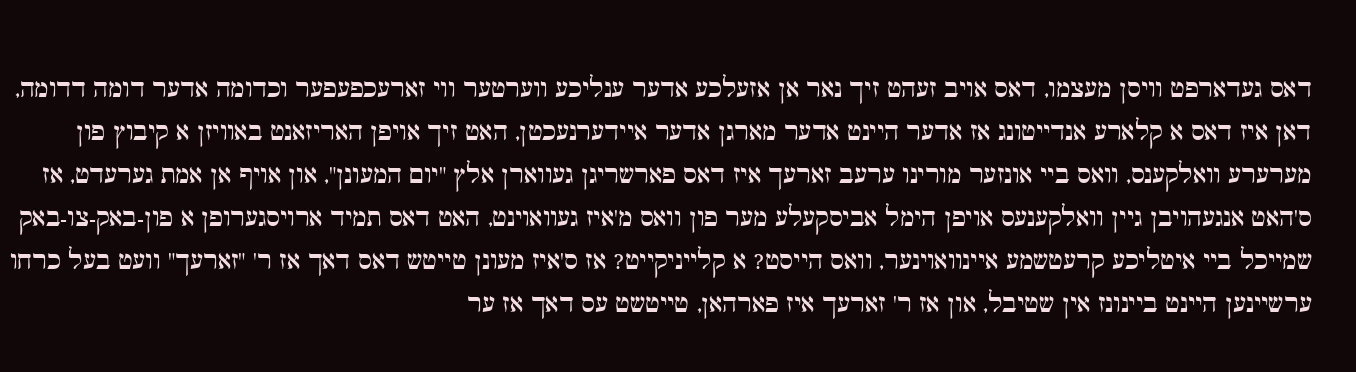דאס געדארפט וויסן מעצמו, דאס אויב זעהט זיך נאר אן אזעלכע אדער ענליכע ווערטער ווי זארעכפעפער וכדומה אדער דומה דדומה, דאן איז דאס א קלארע אנדייטונג אז אדער היינט אדער מארגן אדער איידערנעכטן, האט זיך אויפן האריזאנט באוויזן א קיבוץ פון מערערע וואלקענס, וואס ביי אונזער מורינו ערעב זארעך איז דאס פארשריגן געווארן אלץ "יום המעונן", און אויף אן אמת גערעדט, אז ס'האט אנגעהויבן גיין וואלקענעס אויפן הימל אביסקעלע מער פון וואס מ'איז געוואוינט, האט דאס תמיד ארויסגערופן א פון-באק-צו-באק שמייכל ביי איטליכע קרעטשמע איינוואוינער, וואס הייסט? א קלייניקייט? אז ס'איז מעונן טייטש דאס דאך אז ר' "זארעך" וועט בעל כרחו ערשיינען היינט ביינונז אין שטיבל, און אז ר' זארעך איז פארהאן, טייטשט עס דאך אז ער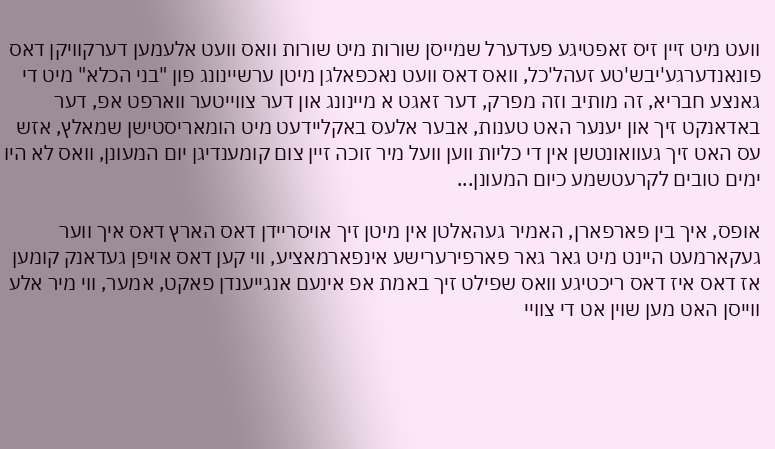וועט מיט זיין זיס זאפטיגע פעדערל שמייסן שורות מיט שורות וואס וועט אלעמען דערקוויקן דאס פונאנדערגע'יבש'טע זעהל'כל, וואס דאס וועט נאכפאלגן מיטן ערשיינונג פון "בני הכלא" מיט די גאנצע חבריא, זה מותיב וזה מפרק, דער זאגט א מיינונג און דער צווייטער ווארפט אפ, דער באדאנקט זיך און יענער האט טענות, אבער אלעס באקליידעט מיט הומאריסטישן שמאלץ, אזש עס האט זיך געוואונטשן אין די כליות ווען וועל מיר זוכה זיין צום קומענדיגן יום המעונן, וואס לא היו ימים טובים לקרעטשמע כיום המעונן...

אופס, איך בין פארפארן, האמיר געהאלטן אין מיטן זיך אויסריידן דאס הארץ דאס איך ווער געקארמעט היינט מיט גאר גאר פארפירערישע אינפארמאציע, ווי קען דאס אויפן געדאנק קומען אז דאס איז דאס ריכטיגע וואס שפילט זיך באמת אפ אינעם אנגייענדן פאקט, אמער, ווי מיר אלע ווייסן האט מען שוין אט די צוויי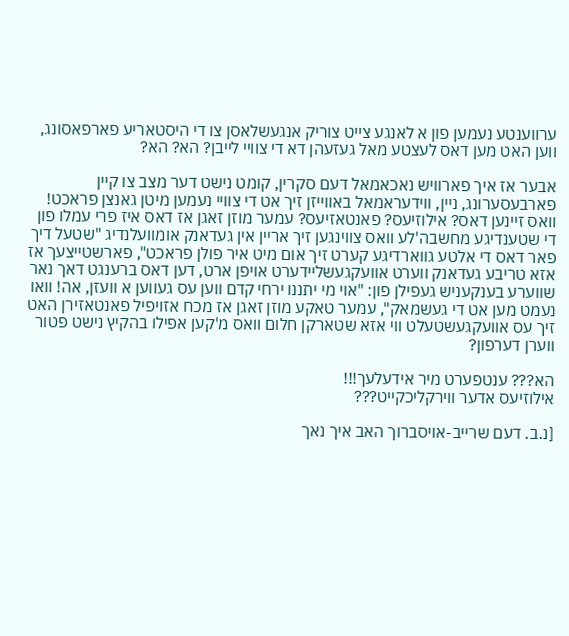ערווענטע נעמען פון א לאנגע צייט צוריק אנגעשלאסן צו די היסטאריע פארפאסונג, ווען האט מען דאס לעצטע מאל געזעהן דא די צוויי לייבן? הא? הא?

אבער אז איך פארוויש נאכאמאל דעם סקרין, קומט נישט דער מצב צו קיין פארבעסערונג, ניין, ווידעראמאל באווייזן זיך אט די צוויי נעמען מיטן גאנצן פראכט! וואס זיינען דאס? אילוזיעס? פאנטאזיעס? עמער מוזן זאגן אז דאס איז פרי עמלו פון די שטענדיגע מחשבה'לע וואס צווינגען זיך אריין אין געדאנק אומוועלנדיג "שטעל דיך פאר דאס די אלטע גווארדיגע קערט זיך אום מיט איר פולן פראכט", פארשטייצעך אז אזא טריבע געדאנק ווערט אוועקגעשליידערט אויפן ארט, דען דאס ברענגט דאך נאר שווערע בענקעניש געפילן פון: "אוי מי יתננו ירחי קדם ווען עס געווען א וועזן, אה! וואו נעמט מען אט די געשמאק", עמער טאקע מוזן זאגן אז מכח אזויפיל פאנטאזירן האט זיך עס אוועקגעשטעלט ווי אזא שטארקן חלום וואס מ'קען אפילו בהקיץ נישט פטור ווערן דערפון?

הא??? ענטפערט מיר אידעלעך!!!
אילוזיעס אדער ווירקליכקייט???

[נ.ב. דעם שרייב-אויסברוך האב איך נאך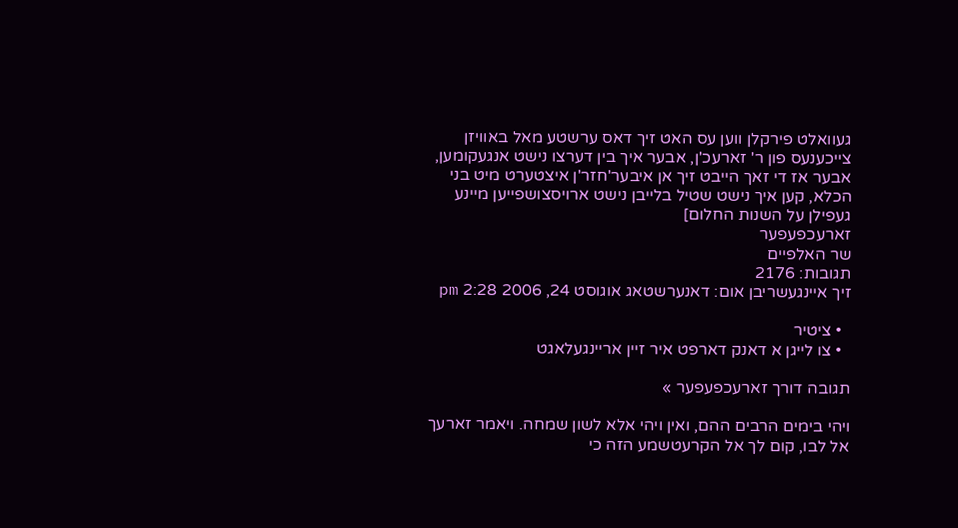געוואלט פירקלן ווען עס האט זיך דאס ערשטע מאל באוויזן צייכענעס פון ר' זארעכ'ן, אבער איך בין דערצו נישט אנגעקומען, אבער אז די זאך הייבט זיך אן איבער'חזר'ן איצטערט מיט בני הכלא, קען איך נישט שטיל בלייבן נישט ארויסצושפייען מיינע געפילן על השנות החלום]
זארעכפעפער
שר האלפיים
תגובות: 2176
זיך איינגעשריבן אום: דאנערשטאג אוגוסט 24, 2006 2:28 pm

  • ציטיר
  • צו לייגן א דאנק דארפט איר זיין אריינגעלאגט

תגובה דורך זארעכפעפער »

ויהי בימים הרבים ההם, ואין ויהי אלא לשון שמחה. ויאמר זארעך אל לבו, קום לך אל הקרעטשמע הזה כי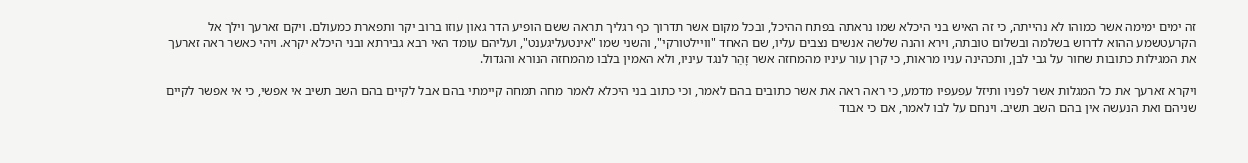זה ימים ימימה אשר כמוהו לא נהייתה, כי זה האיש בני היכלא שמו נראתה בפתח ההיכל, ובכל מקום אשר תדרוך כף רגליך תראה ששם הופיע הדר גאון עוזו ברוב יקר ותפארת כמעולם. ויקם זארעך וילך אל הקרעטשמע ההוא לדרוש בשלמה ובשלום טובתה, וירא והנה שלשה אנשים נצבים עליו, שם האחד "וויילטורקי", והשני שמו "אינטעליגענט", ועליהם עומד האי רבא גבירתא ובני היכלא יקרא. ויהי כאשר ראה זארעך את המגילות כתובות שחור על גבי לבן, ותכהינה עניו מראות, כי קרן עור עיניו מהמחזה אשר זָהַר לנגד עיניו, ולא האמין בלבו מהמחזה הנורא והגדול.

ויקרא זארעך את כל המגלות אשר לפניו ותיזל עפעפיו מדמע, כי ראה ראה את אשר כתובים בהם לאמר, וכי כתוב בני היכלא לאמר מחה תמחה קיימתי בהם אבל לקיים בהם השב תשיב אי אפשי, כי אי אפשר לקיים שניהם ואת הנעשה אין בהם השב תשיב. וינחם על לבו לאמר, אם כי אבוד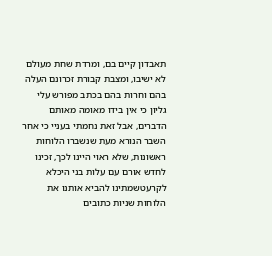תאבדון קיים בם, ומרדת שחת מעולם לא ישיבו, ומצבת קבורת זכרונם העלה בהם וחרות בהם בכתב מפורש עלי גליון כי אין בידו מאומה מאותם הדברים, אבל זאת נחמתי בעניי כי אחר השבר הנורא מעת שנשברו הלוחות ראשונות, שלא ראוי היינו לכך, זכינו לחדש אורם עם עלות בני היכלא לקרעטשמתינו להביא אותנו את הלוחות שניות כתובים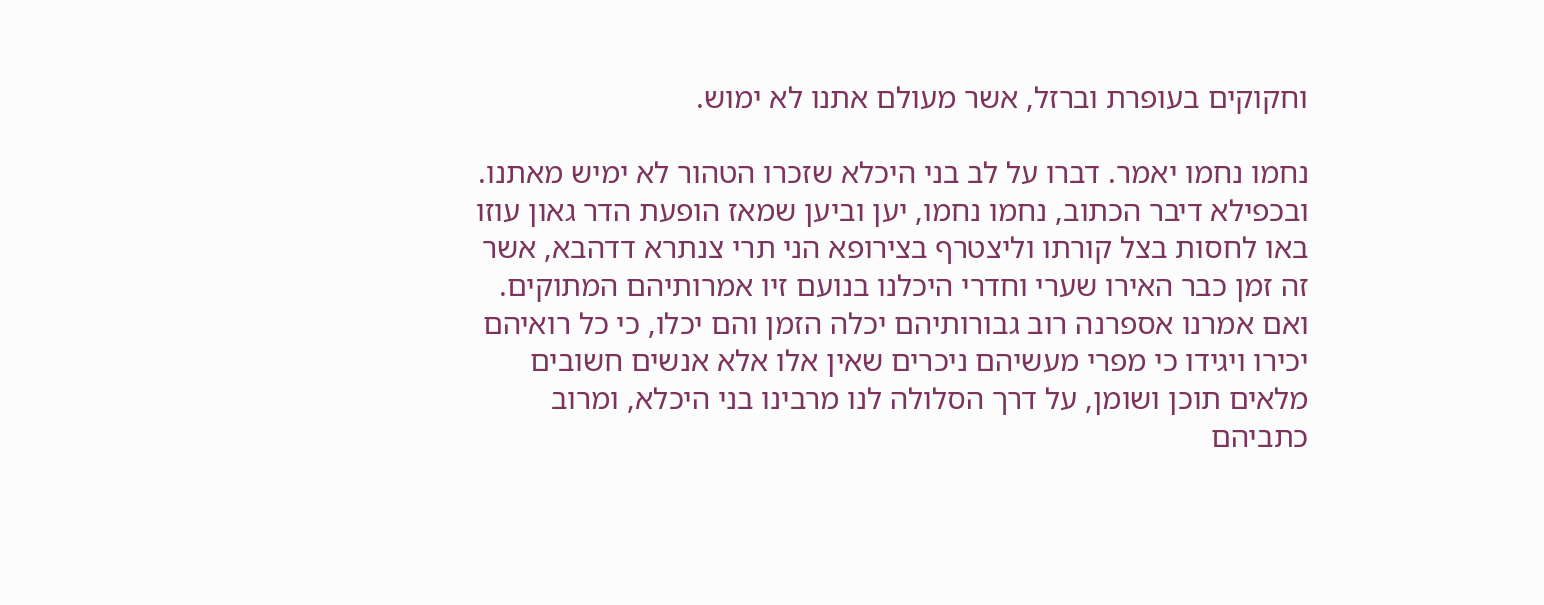וחקוקים בעופרת וברזל, אשר מעולם אתנו לא ימוש.

נחמו נחמו יאמר. דברו על לב בני היכלא שזכרו הטהור לא ימיש מאתנו. ובכפילא דיבר הכתוב, נחמו נחמו, יען וביען שמאז הופעת הדר גאון עוזו באו לחסות בצל קורתו וליצטרף בצירופא הני תרי צנתרא דדהבא, אשר זה זמן כבר האירו שערי וחדרי היכלנו בנועם זיו אמרותיהם המתוקים. ואם אמרנו אספרנה רוב גבורותיהם יכלה הזמן והם יכלו, כי כל רואיהם יכירו ויגידו כי מפרי מעשיהם ניכרים שאין אלו אלא אנשים חשובים מלאים תוכן ושומן, על דרך הסלולה לנו מרבינו בני היכלא, ומרוב כתביהם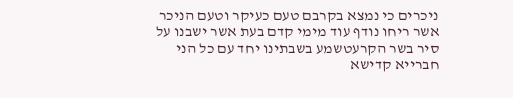ניכרים כי נמצא בקרבם טעם כעיקר וטעם הניכר אשר ריחו נודף עוד מימי קדם בעת אשר ישבנו על סיר בשר הקרעטשמע בשבתינו יחד עם כל הני חברייא קדישא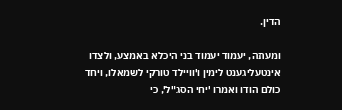הדין.

ומעתה, יעמוד יעמוד בני היכלא באמצע, ולצדו אינטעליגענט לימין ו'וויילד טורקי לשמאלו, ויחד כולם הודו ואמרו 'יחי הסג"ל', כי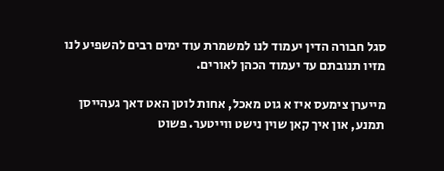סגל חבורה הדין יעמוד לנו למשמרת עוד ימים רבים להשפיע לנו מזיו תנובתם עד יעמוד הכהן לאורים.

מייערן צימעס איז א גוט מאכל, אחות לוטן האט דאך געהייסן תמנע, און איך קאן שוין נישט ווייטער. פשוט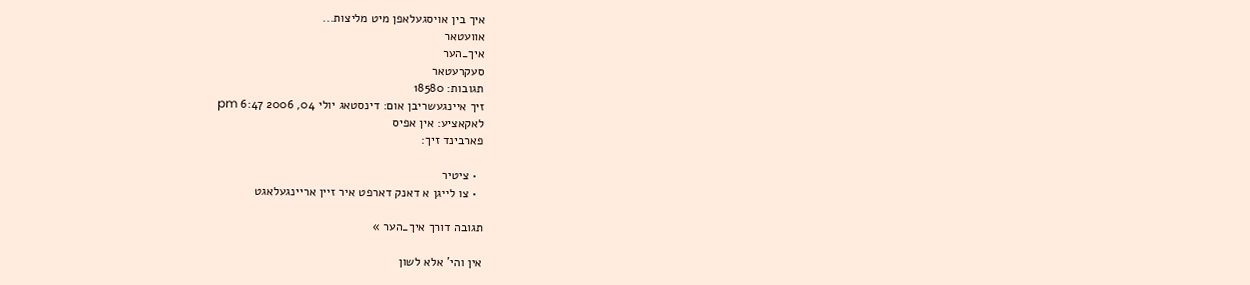איך בין אויסגעלאפן מיט מליצות...
אוועטאר
איך_הער
סעקרעטאר
תגובות: 18580
זיך איינגעשריבן אום: דינסטאג יולי 04, 2006 6:47 pm
לאקאציע: אין אפיס
פארבינד זיך:

  • ציטיר
  • צו לייגן א דאנק דארפט איר זיין אריינגעלאגט

תגובה דורך איך_הער »

אין והי' אלא לשון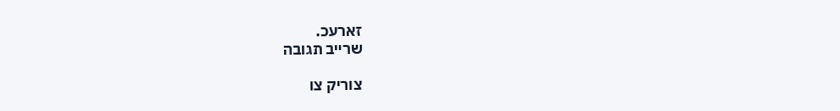זארעכ.
שרייב תגובה

צוריק צו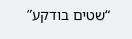“שטים בודקע”